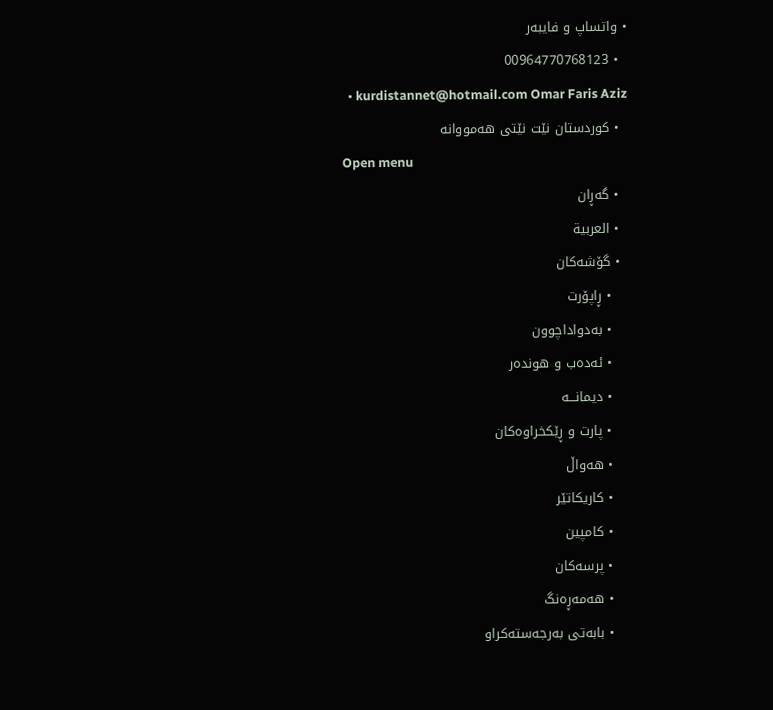• واتساپ و فایبەر
  • 00964770768123
  • kurdistannet@hotmail.com Omar Faris Aziz
  • کوردستان نێت نێتی هەمووانە
Open menu
  • گەڕان
  • العربیة
  • گۆشه‌کان
    • ڕاپۆرت
    • به‌دواداچوون
    • ئه‌ده‌ب و هونده‌ر
    • دیمانـــه‌
    • پارت و ڕێکخراوه‌کان
    • هه‌واڵ
    • کاریکاتێر
    • کامپین
    • پرسه‌کان
    • هه‌مه‌ڕه‌نگ
    • بابه‌تی به‌رجه‌سته‌کراو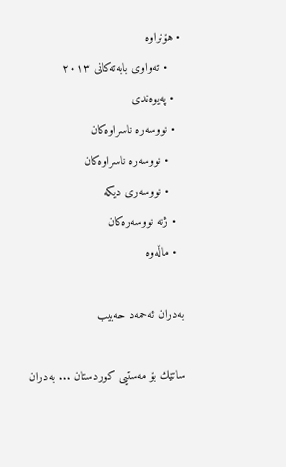• هۆنراوە
    • تەواوی بابەتەکانی ٢٠١٣
  • په‌یوه‌ندی
  • نووسه‌ره‌ ناسراوه‌کان
    • نووسه‌ره‌ ناسراوه‌کان
    • نووسه‌ری دیکه‌
  • ژنە نووسەرەکان
  • ماڵەوە

به‌دران ئه‌حمه‌د حه‌بیب

ساتێك بۆ مه‌ستیی كوردستان ... به‌دران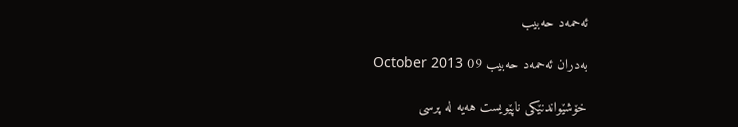ئه‌حمه‌د حه‌بیب

به‌دران ئه‌حمه‌د حه‌بیب 09 October 2013

خۆشێواندنێكی ناپێویست هه‌یه‌ له‌ پرسی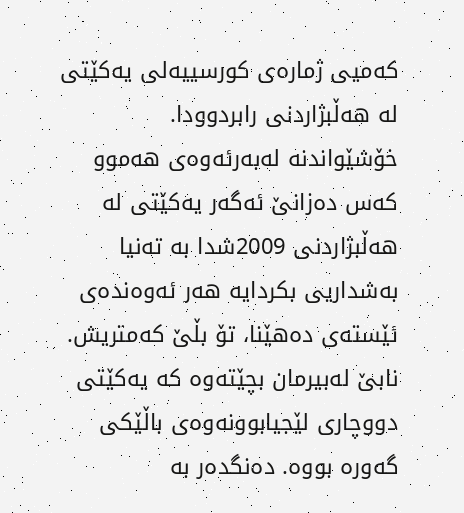كه‌میی ژماره‌ی كورسییه‌لی یه‌كێتی له‌ هه‌ڵبژاردنی رابردوودا. خۆشێواندنه‌ له‌به‌رئه‌وه‌ی هه‌موو كه‌س ده‌زانێ ئه‌گه‌ر یه‌كێتی له‌ هه‌ڵبژاردنی 2009شدا به‌ ته‌نیا به‌شداریی بكردایه‌ هه‌ر ئه‌وه‌نده‌ی ئێسته‌ی ده‌هێنا، تۆ بڵێ كه‌متریش. نابێ له‌بیرمان بچێته‌وه‌ كه‌ یه‌كێتی دووچاری لێجیابوونه‌وه‌ی باڵێكی گه‌وره‌ بووه‌. ده‌نگده‌ر به‌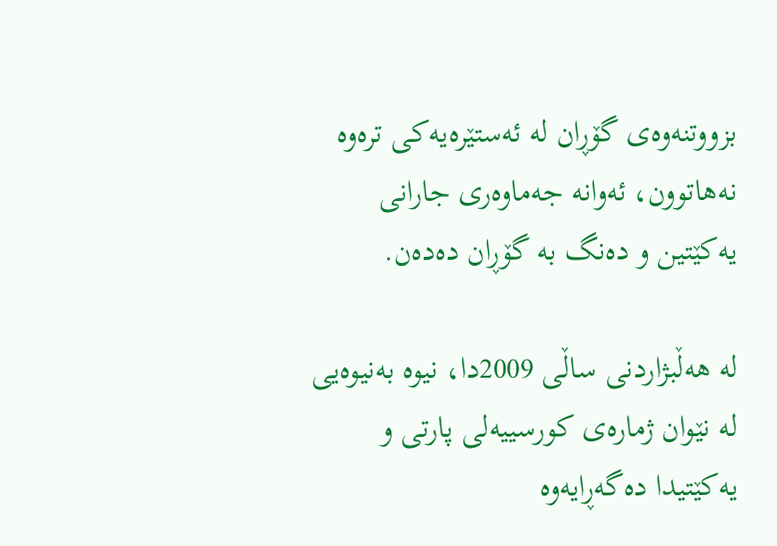بزووتنه‌وه‌ی گۆڕان له‌ ئه‌ستێره‌یه‌كی تره‌وه‌ نه‌هاتوون، ئه‌وانه‌ جه‌ماوه‌ری جارانی یه‌كێتین و ده‌نگ به‌ گۆڕان ده‌ده‌ن.

له‌ هه‌ڵبژاردنی ساڵی 2009دا، نیوه‌ به‌نیوه‌یی له‌ نێوان ژماره‌ی كورسییه‌لی پارتی و یه‌كێتیدا ده‌گه‌ڕایه‌وه‌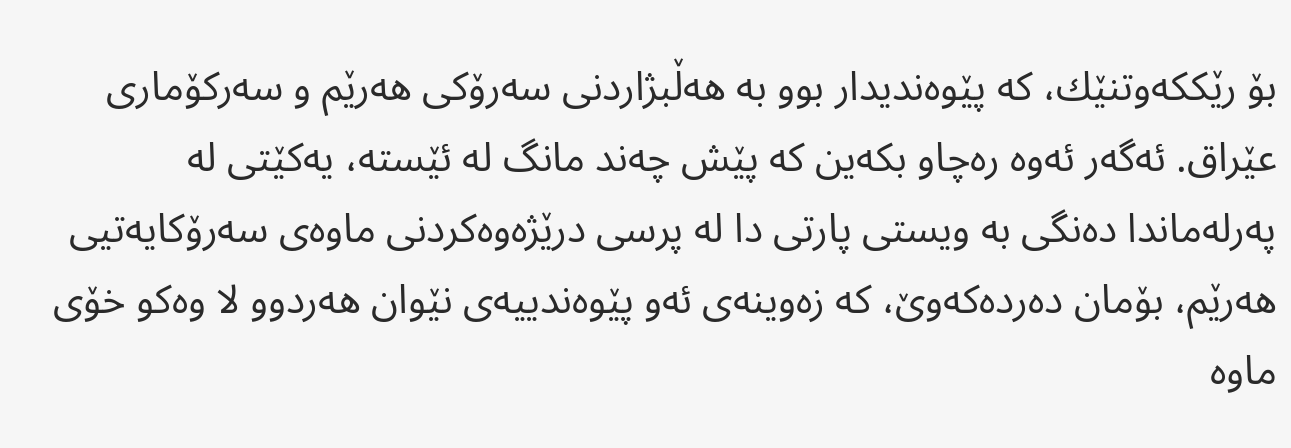بۆ رێككه‌وتنێك، كه‌ پێوه‌ندیدار بوو به‌ هه‌ڵبژاردنی سه‌رۆكی هه‌رێم و سه‌ركۆماری عێراق. ئه‌گه‌ر ئه‌وه‌ ره‌چاو بكه‌ین كه‌ پێش چه‌ند مانگ له‌ ئێسته‌، یه‌كێتی له‌ په‌رله‌ماندا ده‌نگی به‌ ویستی پارتی دا له‌ پرسی درێژه‌وه‌كردنی ماوه‌ی سه‌رۆكایه‌تیی هه‌رێم، بۆمان ده‌رده‌كه‌وێ، كه‌ زه‌وینه‌ی ئه‌و پێوه‌ندییه‌ی نێوان هه‌ردوو لا وه‌كو خۆی ماوه‌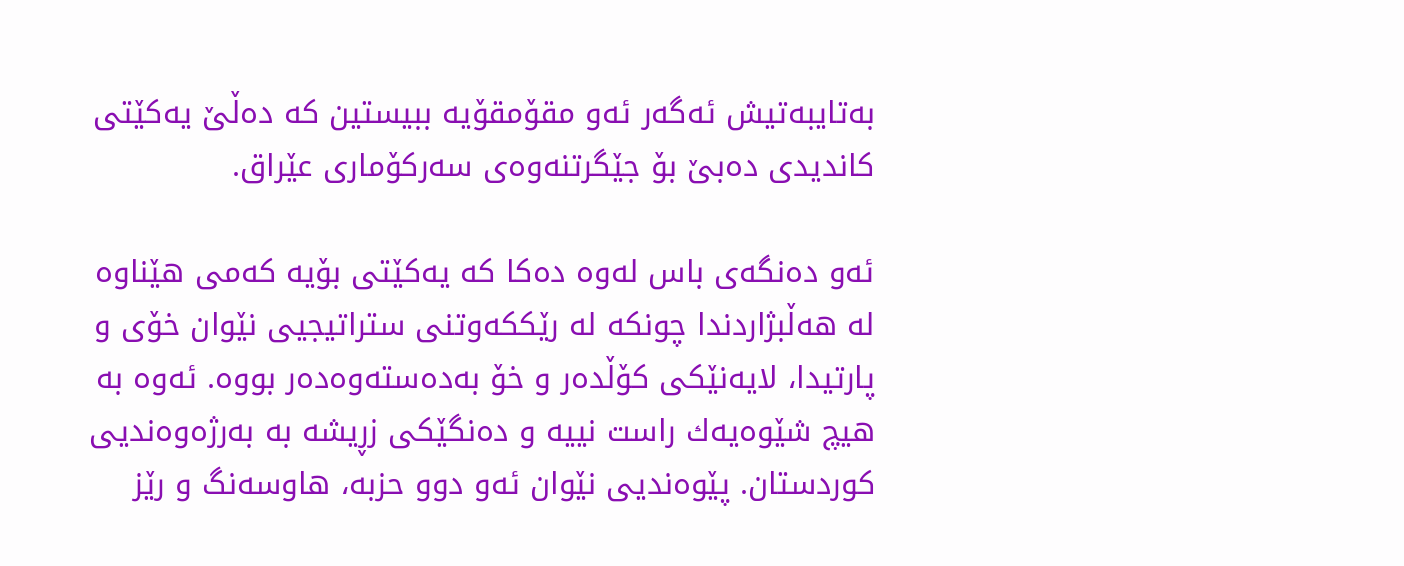به‌تایبه‌تیش ئه‌گه‌ر ئه‌و مقۆمقۆیه‌ ببیستین كه‌ ده‌ڵێ یه‌كێتی كاندیدی ده‌بێ بۆ جێگرتنه‌وه‌ی سه‌ركۆماری عێراق.

ئه‌و ده‌نگه‌ی باس له‌وه‌ ده‌كا كه‌ یه‌كێتی بۆیه‌ كه‌می هێناوه‌ له‌ هه‌ڵبژاردندا چونكه‌ له‌ رێككه‌وتنی ستراتیجیی نێوان خۆی و پارتیدا، لایه‌نێكی كۆڵده‌ر و خۆ به‌ده‌سته‌وه‌ده‌ر بووه‌. ئه‌وه‌ به‌ هیچ شێوه‌یه‌ك راست نییه‌ و ده‌نگێكی زڕیشه‌ به‌ به‌رژه‌وه‌ندیی كوردستان. پێوه‌ندیی نێوان ئه‌و دوو حزبه‌، هاوسه‌نگ و رێز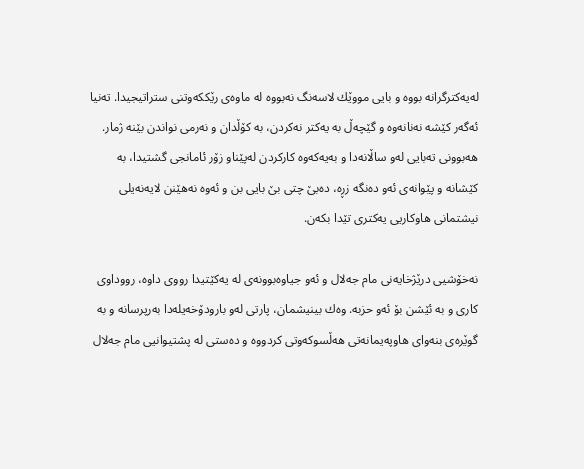له‌یه‌كترگرانه‌ بووه‌ و بایی مووێك لاسه‌نگ نه‌بووه‌ له‌ ماوه‌ی رێككه‌وتنی ستراتیجیدا. ته‌نیا ئه‌گه‌ر كێشه‌ نه‌نانه‌وه‌ و گێچه‌ڵ به‌ یه‌كتر نه‌كردن، به‌ كۆڵدان و نه‌رمی نواندن بێنه‌ ژمار. هه‌بوونی ته‌بایی له‌و ساڵانه‌دا و به‌یه‌كه‌وه‌ كاركردن له‌پێناو زۆر ئامانجی گشتیدا، به‌ كێشانه‌ و پێوانه‌ی ئه‌و ده‌نگه‌ زڕه‌، ده‌بێ چتی بێ بایی بن و ئه‌وه‌ نه‌هێنن لایه‌نه‌یلی نیشتمانی هاوكاریی یه‌كتری تێدا بكه‌ن.

نه‌خۆشیی درێژخایه‌نی مام جه‌لال و ئه‌و جیاوه‌بوونه‌ی له‌ یه‌كێتیدا رووی داوه‌، رووداوی كاری و به‌ ئێشن بۆ ئه‌و حزبه‌. وه‌ك بینیشمان، پارتی له‌و بارودۆخه‌یله‌دا به‌رپرسانه‌ و به‌ گوێره‌ی بنه‌وای هاوپه‌یمانه‌تی هه‌ڵسوكه‌وتی كردووه‌ و ده‌ستی له‌ پشتیوانیی مام جه‌لال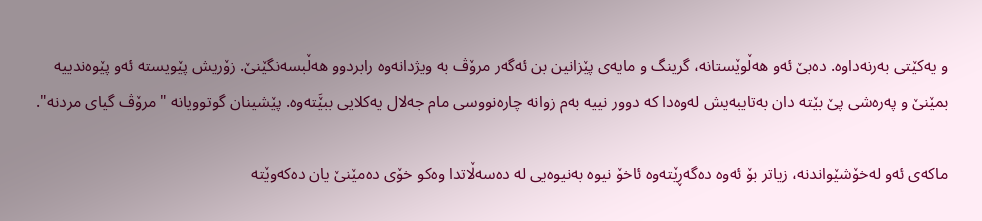و یه‌كێتی به‌رنه‌داوه‌. ده‌بێ ئه‌و هه‌ڵوێستانه‌، گرینگ و مایه‌ی پێزانین بن ئه‌گه‌ر مرۆڤ به‌ ویژدانه‌وه‌ رابردوو هه‌ڵبسه‌نگێنێ. زۆریش پێویسته‌ ئه‌و پێوه‌ندییه‌ بمێنێ و په‌ره‌شی پێ بێته‌ دان به‌تایبه‌یش له‌وه‌دا كه‌ دوور نییه‌ به‌م زوانه‌ چاره‌نووسی مام جه‌لال یه‌كلایی ببێَته‌وه‌. پێشینان گوتوویانه‌ "مرۆڤ گیای مردنه‌".

ماكه‌ی ئه‌و له‌خۆشێواندنه‌، زیاتر بۆ ئه‌وه‌ ده‌گه‌ڕێته‌وه‌ ئاخۆ نیوه‌ به‌نیوه‌یی له‌ ده‌سه‌ڵاتدا وه‌كو خۆی ده‌مێنێ یان ده‌كه‌وێته‌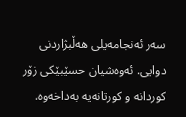سه‌ر ئه‌نجامه‌یلی هه‌ڵبژاردنی دوایی. ئه‌وه‌شیان حسێبێكی زۆر كوردانه‌ و كورتانه‌یه‌ به‌داخه‌وه‌.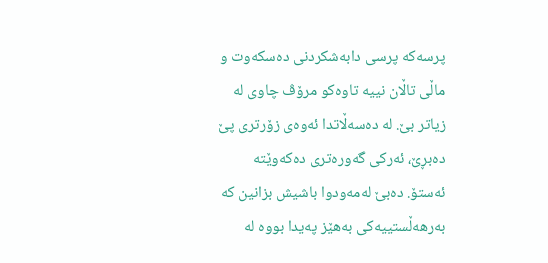پرسه‌كه‌ پرسی دابه‌شكردنی ده‌سكه‌وت و ماڵی تاڵان نییه‌ تاوه‌كو مرۆڤ چاوی له‌ زیاتر بێ. له‌ ده‌سه‌ڵاتدا ئه‌وه‌ی زۆرتری پێ ده‌بڕێ، ئه‌ركی گه‌وره‌تری ده‌كه‌وێته‌ ئه‌ستۆ. ده‌بێ له‌مه‌ودوا باشیش بزانین كه‌ به‌رهه‌ڵستییه‌كی به‌هێز په‌یدا بووه‌ له‌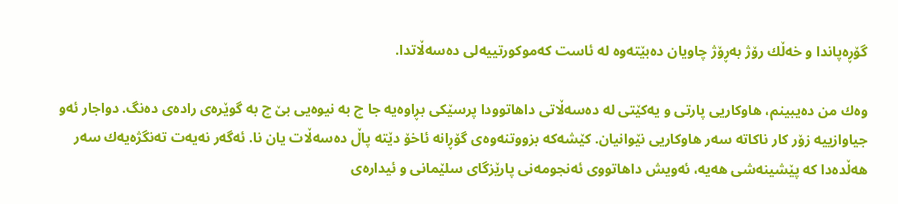گۆڕه‌پاندا و خه‌ڵك رۆژ به‌ڕۆژ چاویان ده‌بێته‌وه‌ له‌ ئاست كه‌موكورتییه‌لی ده‌سه‌ڵاتدا.

وه‌ك من ده‌یبینم، هاوكاریی پارتی و یه‌كێتی له‌ ده‌سه‌ڵاتی داهاتوودا پرسێكی بڕاوه‌یه‌ جا چ به‌ نیوه‌یی بێ چ به‌ گوێره‌ی راده‌ی ده‌نگ. دواجار ئه‌و جیاوازییه‌ زۆر كار ناكاته‌ سه‌ر هاوكاریی نێوانیان. كێشه‌كه‌ بزووتنه‌وه‌ی گۆڕانه‌ ئاخۆ دێته‌ پاڵ ده‌سه‌ڵات یان نا. ئه‌گه‌ر نه‌یه‌ت ته‌نگژه‌یه‌ك سه‌ر هه‌ڵده‌دا كه‌ پێشینه‌شی هه‌یه‌، ئه‌ویش داهاتووی ئه‌نجومه‌نی پارێزگای سلێمانی و ئیداره‌ی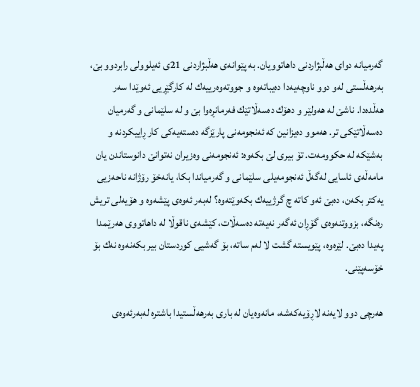گه‌رمیانه‌ دوای هه‌ڵبژاردنی داهاتوویان. به‌ پێوانه‌ی هه‌ڵبژاردنی 21ی ئه‌یلوولی رابردوو بێ، به‌رهه‌ڵستی له‌و دوو ناوچه‌یه‌دا ده‌یباته‌وه‌ و جووته‌وه‌رییه‌ك له‌ كارگێڕیی ئه‌وێدا سه‌ر هه‌ڵده‌دا. ناشێ له‌ هه‌ولێر و دهۆك ده‌سه‌ڵاتێك فه‌رمانڕه‌وا بێ و له‌ سلێمانی و گه‌رمیان ده‌سه‌ڵاتێكی تر. هه‌موو ده‌یزانین كه‌ ئه‌نجومه‌نی پارێزگه‌ ده‌سته‌یه‌كی كار ڕاییكردنه‌ و به‌شێكه‌ له‌ حكوومه‌ت. تۆ بیری لێ بكه‌وه‌: ئه‌نجومه‌نی وه‌زیران نه‌توانێ دانوستاندن یان مامه‌ڵه‌ی ئاسایی له‌گه‌ڵ ئه‌نجومه‌یلی سلێمانی و گه‌رمیاندا بكا، یانه‌خۆ رۆژانه‌ ناحه‌زیی یه‌كتر بكه‌ن، ده‌بێ ئه‌و كاته‌ چ گرژییه‌ك بكه‌وێته‌وه‌؟ له‌به‌ر ئه‌وه‌ی پێشه‌وه‌ و هۆیه‌لی تریش ره‌نگه‌، بزووتنه‌وه‌ی گۆڕان ئه‌گه‌ر نه‌یه‌ته‌ ده‌سه‌ڵات، كێشه‌ی ناقوڵا له‌ داهاتووی هه‌رێمدا په‌یدا ده‌بێ. لێره‌وه‌، پێویسته‌ گشت لا له‌م ساته‌، بۆ گه‌شیی كوردستان بیر بكه‌نه‌وه‌ نه‌ك بۆ خۆسه‌پێنی.

هه‌رچی دوو لایه‌نه‌ لاڕۆیه‌كه‌شه‌، مانه‌وه‌یان له‌ باری به‌رهه‌ڵستیدا باشتره‌ له‌به‌رئه‌وه‌ی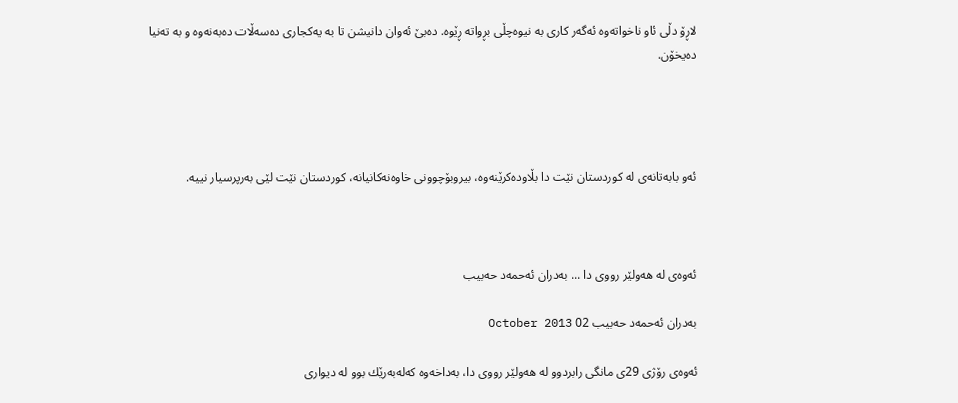لاڕۆ دڵی ئاو ناخواته‌وه‌ ئه‌گه‌ر كاری به‌ نیوه‌چڵی بڕواته‌ ڕێوه‌. ده‌بێ ئه‌وان دانیشن تا به‌ یه‌كجاری ده‌سه‌ڵات ده‌به‌نه‌وه‌ و به‌ ته‌نیا ده‌یخۆن.




ئه‌و بابه‌تانه‌ی له‌ کوردستان نێت دا بڵاوده‌کرێنه‌وه‌، بیروبۆچوونی خاوه‌نه‌کانیانه‌، کوردستان نێت لێی به‌رپرسیار نییه‌.



ئه‌وه‌ی له‌ هه‌ولێر رووی دا ... به‌دران ئه‌حمه‌د حه‌بیب

به‌دران ئه‌حمه‌د حه‌بیب 02 October 2013

ئه‌وه‌ی رۆژی 29ی مانگی رابردوو له‌ هه‌ولێر رووی دا، به‌داخه‌وه‌ كه‌له‌به‌رێك بوو له‌ دیواری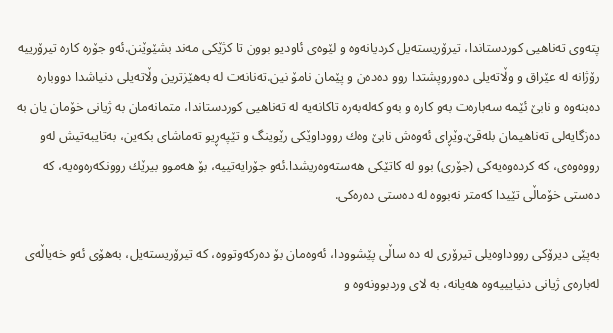پته‌وی ته‌ناهیی كوردستاندا، تیرۆریسته‌یل كردیانه‌وه‌ و لێوه‌ی ئاودیو بوون تا كژێكی مه‌ند بشێوێنن.ئه‌و جۆره‌ كاره‌ تیرۆرییه‌ رۆژانه‌ له‌ عێراق و وڵاته‌یلی ده‌وروپشتدا روو ده‌ده‌ن و پێمان نامۆ نین.ته‌نانه‌ت له‌ به‌هێزترین وڵاته‌یلی دنیاشدا دووباره‌ ده‌بنه‌وه‌ و نابێ ئێمه‌ سه‌باره‌ت به‌و كاره‌ و به‌و كه‌له‌به‌ره‌ تاكانه‌یه‌ له‌ ته‌ناهیی كوردستاندا، متمانه‌مان به‌ ژیانی خۆمان یان به‌ ده‌زگایه‌لی ته‌ناهیمان بله‌قێ.وێڕای ئه‌وه‌ش نابێ وه‌ك رووداوێكی رێوینگ و تێپه‌ڕیو ته‌ماشای بكه‌ین، به‌تایبه‌تیش له‌و رووه‌وه‌ی، كه‌ كرده‌وه‌یه‌كی (جۆری) بوو له‌ كاتێكی هه‌سته‌وه‌ریشدا.ئه‌و جۆرایه‌تییه‌، بۆ هه‌موو بیرێك روونكه‌ره‌وه‌یه‌، كه‌ ده‌ستی خۆماڵی تێیدا كه‌متر نه‌بووه‌ له‌ ده‌ستی ده‌ره‌كی.

به‌پێی دیرۆكی رووداوه‌یلی تیرۆری له‌ ده‌ ساڵی پێشوودا، ئه‌وه‌مان بۆ ده‌ركه‌وتووه‌، كه‌ تیرۆریسته‌یل، به‌هۆی ئه‌و خه‌یاڵه‌ی له‌باره‌ی ژیانی دنیایییه‌وه‌ هه‌یانه‌، به‌ لای وردبوونه‌وه‌ و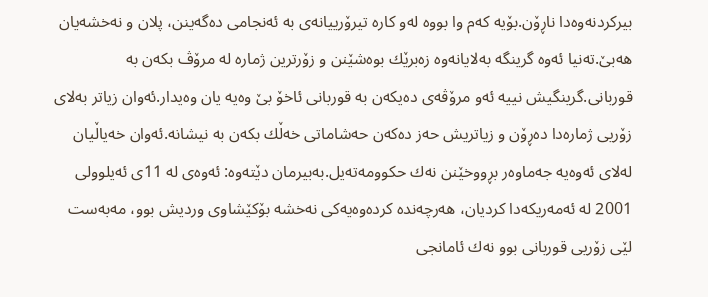بیركردنه‌وه‌دا ناڕۆن.بۆیه‌ كه‌م وا بووه‌ له‌و كاره‌ تیرۆرییانه‌ی به‌ ئه‌نجامی ده‌گه‌ینن، پلان و نه‌خشه‌یان هه‌بێ.ته‌نیا ئه‌وه‌ گرینگه‌ به‌لایانه‌وه‌ زه‌برێك بوه‌شێنن و زۆرترین ژماره‌ له‌ مرۆڤ بكه‌ن به‌ قوربانی.گرینگیش نییه‌ ئه‌و مرۆڤه‌ی ده‌یكه‌ن به‌ قوربانی ئاخۆ بێ وه‌یه‌ یان وه‌یدار.ئه‌وان زیاتر به‌لای زۆریی ژماره‌دا ده‌ڕۆن و زیاتریش حه‌ز ده‌كه‌ن حه‌شاماتی خه‌ڵك بكه‌ن به‌ نیشانه‌.ئه‌وان خه‌یاڵیان له‌لای ئه‌وه‌یه‌ جه‌ماوه‌ر بڕووخێنن نه‌ك حكوومه‌ته‌یل.به‌بیرمان دێته‌وه‌: ئه‌وه‌ی له‌ 11ی ئه‌یلوولی 2001 له‌ ئه‌مه‌ریكه‌دا كردیان، هه‌رچه‌نده‌ كرده‌وه‌یه‌كی نه‌خشه‌ بۆكێشاوی وردیش بوو، مه‌به‌ست لێی زۆریی قوربانی بوو نه‌ك ئامانجی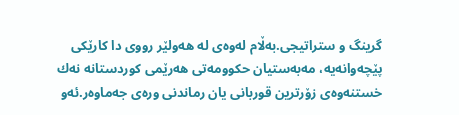گرینگ و ستراتیجی.به‌ڵام له‌وه‌ی له‌ هه‌ولێر رووی دا كارێكی پێچه‌وانه‌یه‌، مه‌به‌ستیان حكوومه‌تی هه‌رێمی كوردستانه‌ نه‌ك خستنه‌وه‌ی زۆرترین قوربانی یان رماندنی وره‌ی جه‌ماوه‌ر.ئه‌و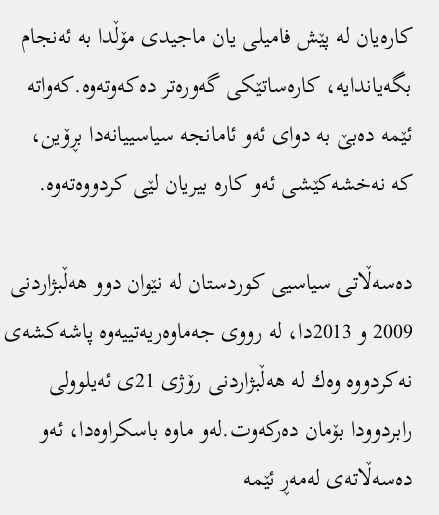كاره‌یان له‌ پێش فامیلی یان ماجیدی مۆڵدا به‌ ئه‌نجام بگه‌یاندایه‌، كاره‌ساتێكی گه‌وره‌تر ده‌كه‌وته‌وه‌.كه‌واته‌ ئێمه‌ ده‌بێ به‌ دوای ئه‌و ئامانجه‌ سیاسییانه‌دا بڕۆین، كه‌ نه‌خشه‌كێشی ئه‌و كاره‌ بیریان لێی كردووه‌ته‌وه‌.

ده‌سه‌ڵاتی سیاسیی كوردستان له‌ نێوان دوو هه‌ڵبژاردنی 2009 و 2013دا، له‌ رووی جه‌ماوه‌ریه‌تییه‌وه‌ پاشه‌كشه‌ی نه‌كردووه‌ وه‌ك له‌ هه‌ڵبژاردنی رۆژی 21ی ئه‌یلوولی رابردوودا بۆمان ده‌ركه‌وت.له‌و ماوه‌ باسكراوه‌دا، ئه‌و ده‌سه‌ڵاته‌ی له‌مه‌ڕ ئێمه‌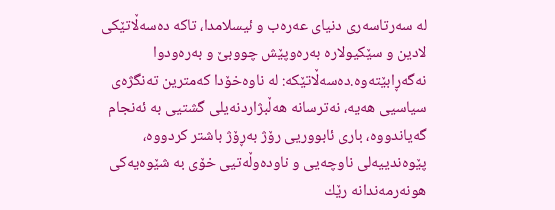له‌ سه‌رتاسه‌ری دنیای عه‌ره‌ب و ئیسلامدا، تاكه‌ ده‌سه‌ڵاتێكی لادین و سێكیولاره‌ به‌ره‌وپێش چووبێ و به‌ره‌ودوا نه‌گه‌ڕابێته‌وه‌.ده‌سه‌ڵاتێكه‌: له‌ ناوه‌خۆدا كه‌مترین ته‌نگژه‌ی سیاسیی هه‌یه‌، نه‌ترسانه‌ هه‌ڵبژاردنه‌یلی گشتیی به‌ ئه‌نجام گه‌یاندووه‌، باری ئابووریی رۆژ به‌ڕۆژ باشتر كردووه‌، پێوه‌ندییه‌لی ناوچه‌یی و ناوده‌وڵه‌تیی خۆی به‌ شێوه‌یه‌كی هونه‌رمه‌ندانه‌ رێك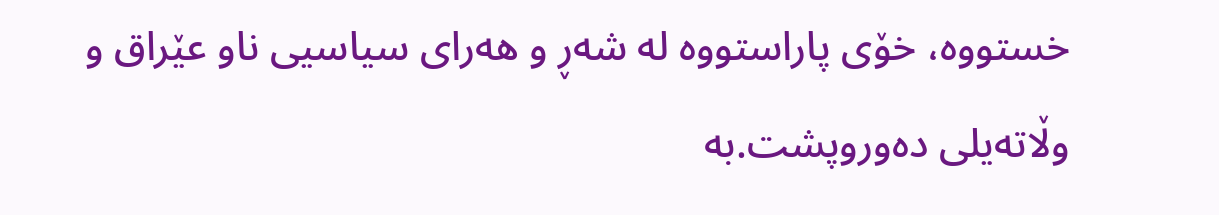خستووه‌، خۆی پاراستووه‌ له‌ شه‌ڕ و هه‌رای سیاسیی ناو عێراق و وڵاته‌یلی ده‌وروپشت.به‌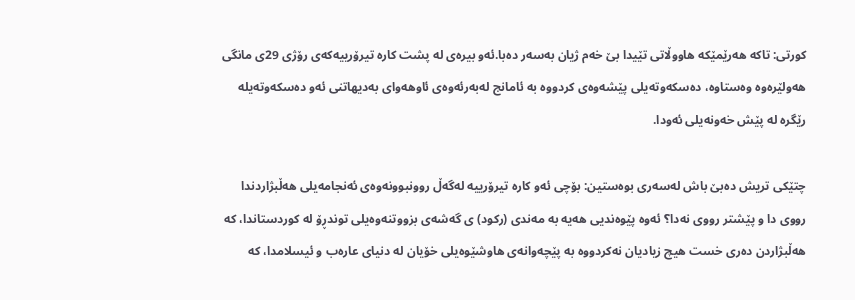كورتی: تاكه‌ هه‌رێمێكه‌ هاووڵاتی تێیدا بێ خه‌م ژیان به‌سه‌ر ده‌با.ئه‌و بیره‌ی له‌ پشت كاره‌ تیرۆرییه‌كه‌ی رۆژی 29ی مانگی هه‌ولێره‌وه‌ وه‌ستاوه‌، ده‌سكه‌وته‌یلی پێشه‌وه‌ی كردووه‌ به‌ ئامانج له‌به‌رئه‌وه‌ی ئاوهه‌وای به‌دیهاتنی ئه‌و ده‌سكه‌وته‌یله‌ رێگره‌ له‌ پێش خه‌ونه‌یلی ئه‌ودا.

چتێكی تریش ده‌بێ باش له‌سه‌ری بوه‌ستین: بۆچی ئه‌و كاره‌ تیرۆرییه‌ له‌گه‌ڵ روونبوونه‌وه‌ی ئه‌نجامه‌یلی هه‌ڵبژاردندا رووی دا و پێشتر رووی نه‌دا؟ ئه‌وه‌ پێوه‌ندیی هه‌یه‌ به‌ مه‌ندی (ركود) ی گه‌شه‌ی بزووتنه‌وه‌یلی توندڕۆ له‌ كوردستاندا، كه‌ هه‌ڵبژاردن ده‌ری خست هیچ زیادیان نه‌كردووه‌ به‌ پێچه‌وانه‌ی هاوشێوه‌یلی خۆیان له‌ دنیای عاره‌ب و ئیسلامدا، كه‌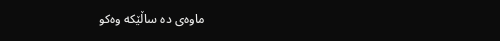ماوه‌ی ده‌ ساڵێكه‌ وه‌كو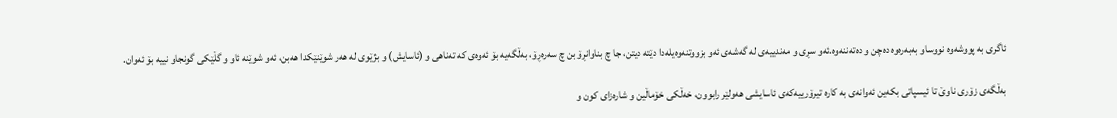ئاگری به‌ پووشه‌وه‌ نووساو به‌به‌ره‌وه‌ ده‌چن و ده‌ته‌ننه‌وه‌.ئه‌و سڕی و مه‌ندییه‌ی له‌ گه‌شه‌ی ئه‌و بزووتنه‌وه‌یله‌دا دێته‌ دیتن، جا چ بناوانڕۆ بن چ سه‌ره‌ڕۆ، به‌ڵگه‌یه‌ بۆ ئه‌وه‌ی كه‌ ته‌ناهی و (ئاسایش) و بژێوی له‌ هه‌ر شوێنێكدا هه‌بن، ئه‌و شوێنه‌ ئاو و گڵێكی گونجاو نییه‌ بۆ ئه‌وان.

به‌ڵگه‌ی زۆری ناوێ تا ئیسپاتی بكه‌ین ئه‌وانه‌ی به‌ كاره‌ تیرۆرییه‌كه‌ی ئاسایشی هه‌ولێر رابوون، خه‌ڵكی خۆماڵین و شاره‌زای كون و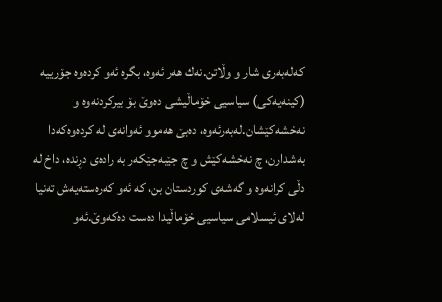كه‌له‌به‌ری شار و وڵاتن.نه‌ك هه‌ر ئه‌وه‌، بگره‌ ئه‌و كرده‌وه‌ جۆرییه‌ (كینه‌یه‌كی) سیاسیی خۆماڵیشی ده‌وێ بۆ بیركردنه‌وه‌ و نه‌خشه‌كێشان.له‌به‌رئه‌وه‌، ده‌بێ هه‌موو ئه‌وانه‌ی له‌ كرده‌وه‌كه‌دا به‌شدارن، چ نه‌خشه‌كێش و چ جێبه‌جێكه‌ر به‌ راده‌ی دڕنده‌، داخ له‌ دڵی كرانه‌وه‌ و گه‌شه‌ی كوردستان بن، كه‌ ئه‌و كه‌ره‌سته‌یه‌ش ته‌نیا له‌لای ئیسلامی سیاسیی خۆماڵیدا ده‌ست ده‌كه‌وێ.ئه‌و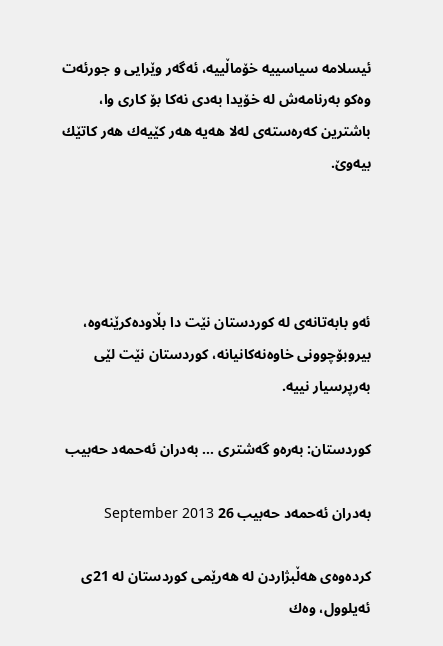ئیسلامه‌ سیاسییه‌ خۆماڵییه‌، ئه‌گه‌ر وێرایی و جورئه‌ت وه‌كو به‌رنامه‌ش له‌ خۆیدا به‌دی نه‌كا بۆ كاری وا، باشترین كه‌ره‌سته‌ی له‌لا هه‌یه‌ هه‌ر كێیه‌ك هه‌ر كاتێك بیه‌وێ.




ئه‌و بابه‌تانه‌ی له‌ کوردستان نێت دا بڵاوده‌کرێنه‌وه‌، بیروبۆچوونی خاوه‌نه‌کانیانه‌، کوردستان نێت لێی به‌رپرسیار نییه‌.

كوردستان: به‌ره‌و گه‌شتری … به‌دران ئه‌حمه‌د حه‌بیب

به‌دران ئه‌حمه‌د حه‌بیب 26 September 2013

كرده‌وه‌ی هه‌ڵبژاردن له‌ هه‌رێمی كوردستان له‌ 21ی ئه‌یلوول، وه‌ك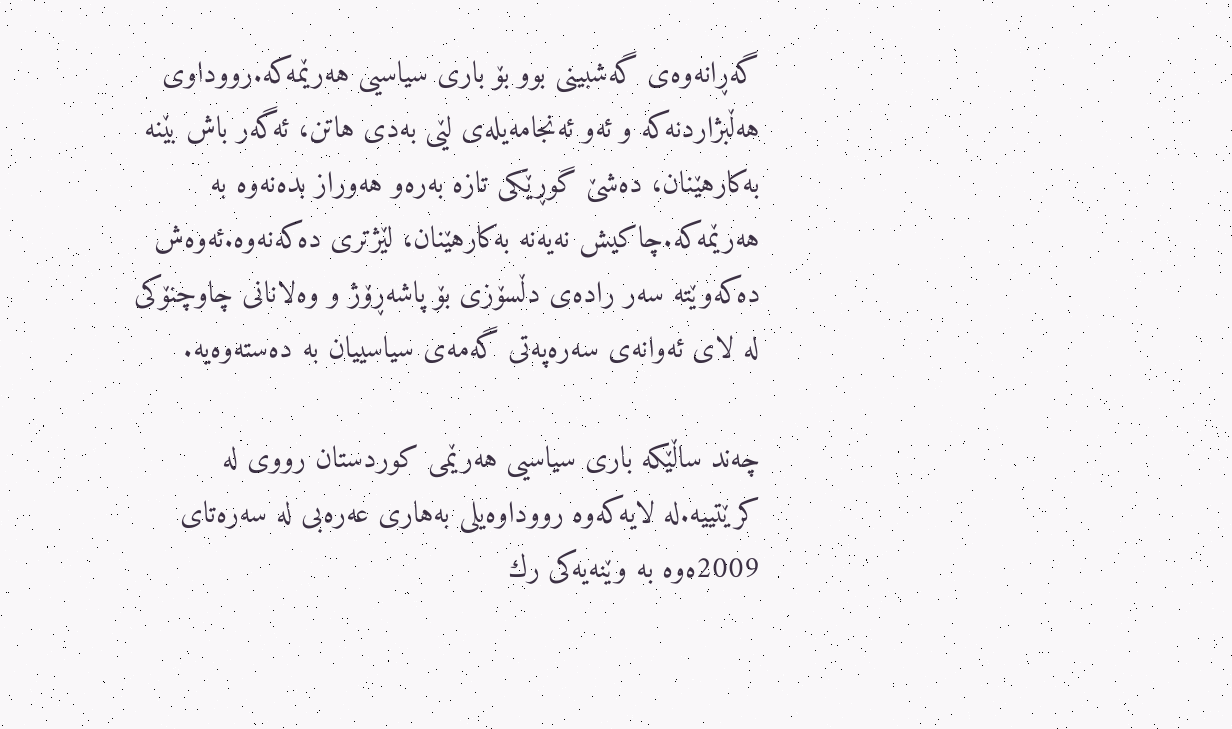گه‌ڕانه‌وه‌ی گه‌شبینی بوو بۆ باری سیاسیی هه‌رێمه‌كه‌.رووداوی هه‌ڵبژاردنه‌كه‌ و ئه‌و ئه‌نجامه‌یله‌ی لێی به‌دی هاتن، ئه‌گه‌ر باش بێنه‌ به‌كارهێنان، ده‌شێ گوڕێكی تازه‌ به‌ره‌و هه‌وراز بده‌نه‌وه‌ به‌ هه‌رێمه‌كه‌.چاكیش نه‌یه‌نه‌ به‌كارهێنان، لێژتری ده‌كه‌نه‌وه‌.ئه‌وه‌ش ده‌كه‌وێته‌ سه‌ر راده‌ی دڵسۆزی بۆ پاشه‌ڕۆژ و وه‌لانانی چاوچنۆكی له‌ لای ئه‌وانه‌ی سه‌ره‌په‌تی گه‌مه‌ی سیاسییان به‌ ده‌سته‌وه‌یه‌.

چه‌ند ساڵێكه‌ باری سیاسیی هه‌رێمی كوردستان رووی له‌ كرێتییه‌.له‌ لایه‌كه‌وه‌ رووداوه‌یلی به‌هاری عه‌ره‌بی له‌ سه‌ره‌تای 2009ه‌وه‌ به‌ وێنه‌یه‌كی رك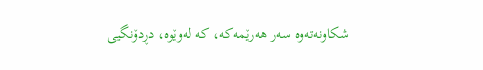شكاونه‌ته‌وه‌ سه‌ر هه‌رێمه‌كه‌، كه‌ له‌وێوه‌، دڕدۆنگیی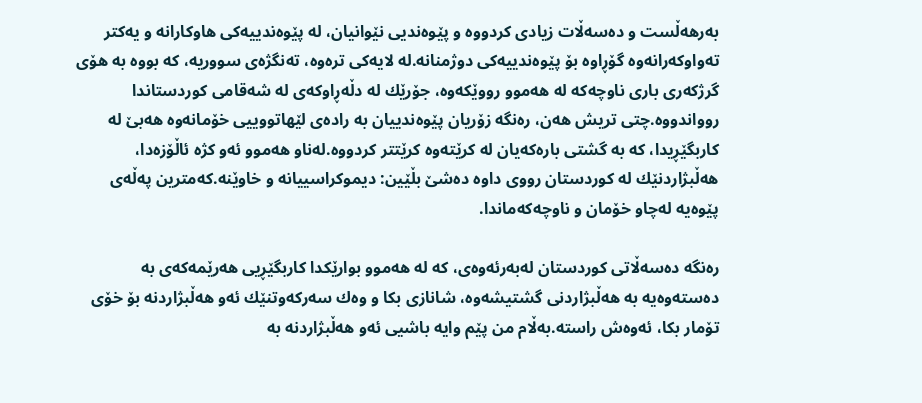به‌رهه‌ڵست و ده‌سه‌ڵات زیادی كردووه‌ و پێوه‌ندیی نێوانیان، له‌ پێوه‌ندییه‌كی هاوكارانه‌ و یه‌كتر ته‌واوكه‌رانه‌وه‌ گۆڕاوه‌ بۆ پێوه‌ندییه‌كی دوژمنانه‌.له‌ لایه‌كی تره‌وه‌، ته‌نگژه‌ی سووریه‌، كه‌ بووه‌ به‌ هۆی گرژكه‌ری باری ناوچه‌كه‌ له‌ هه‌موو رووێكه‌وه‌، جۆرێك له‌ دڵه‌ڕاوكه‌ی له‌ شه‌قامی كوردستاندا روواندووه‌.چتی تریش هه‌ن، ره‌نگه‌ زۆریان پێوه‌ندییان به‌ راده‌ی لێهاتووییی خۆمانه‌وه‌ هه‌بێ له‌ كاربگێڕیدا، كه‌ به‌ گشتی باره‌كه‌یان له‌ كرێته‌وه‌ كرێتتر كردووه‌.له‌ناو هه‌موو ئه‌و كژه‌ ئاڵۆزه‌دا، هه‌ڵبژاردنێك له‌ كوردستان رووی داوه‌ ده‌شێ بڵێین: دیموكراسییانه‌ و خاوێنه‌.كه‌مترین په‌ڵه‌ی پێوه‌یه‌ له‌چاو خۆمان و ناوچه‌كه‌ماندا.

ره‌نگه‌ ده‌سه‌ڵاتی كوردستان له‌به‌رئه‌وه‌ی، كه‌ له‌ هه‌موو بوارێكدا كاربگێڕیی هه‌رێمه‌كه‌ی به‌ ده‌سته‌وه‌یه‌ به‌ هه‌ڵبژاردنی گشتیشه‌وه‌، شانازی بكا و وه‌ك سه‌ركه‌وتنێك ئه‌و هه‌ڵبژاردنه‌ بۆ خۆی تۆمار بكا، ئه‌وه‌ش راسته‌.به‌ڵام من پێم وایه‌ باشیی ئه‌و هه‌ڵبژاردنه‌ به‌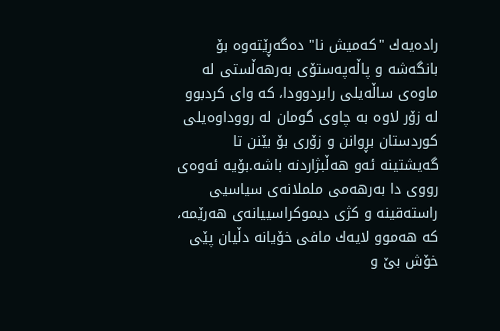راده‌یه‌ك "كه‌میش نا" ده‌گه‌ڕێته‌وه‌ بۆ بانگه‌شه‌ و پاڵه‌په‌ستۆی به‌رهه‌ڵستی له‌ ماوه‌ی ساڵه‌یلی رابردوودا، كه‌ وای كردبوو له‌ زۆر لاوه‌ به‌ چاوی گومان له‌ رووداوه‌یلی كوردستان بڕوانن و زۆری بۆ بێنن تا گه‌یشتینه‌ ئه‌و هه‌ڵبژاردنه‌ باشه‌.بۆیه‌ ئه‌وه‌ی رووی دا به‌رهه‌می ململانه‌ی سیاسیی راسته‌قینه‌ و كژی دیموكراسییانه‌ی هه‌رێمه‌، كه‌ هه‌موو لایه‌ك مافی خۆیانه‌ دڵیان پێی خۆش بێ و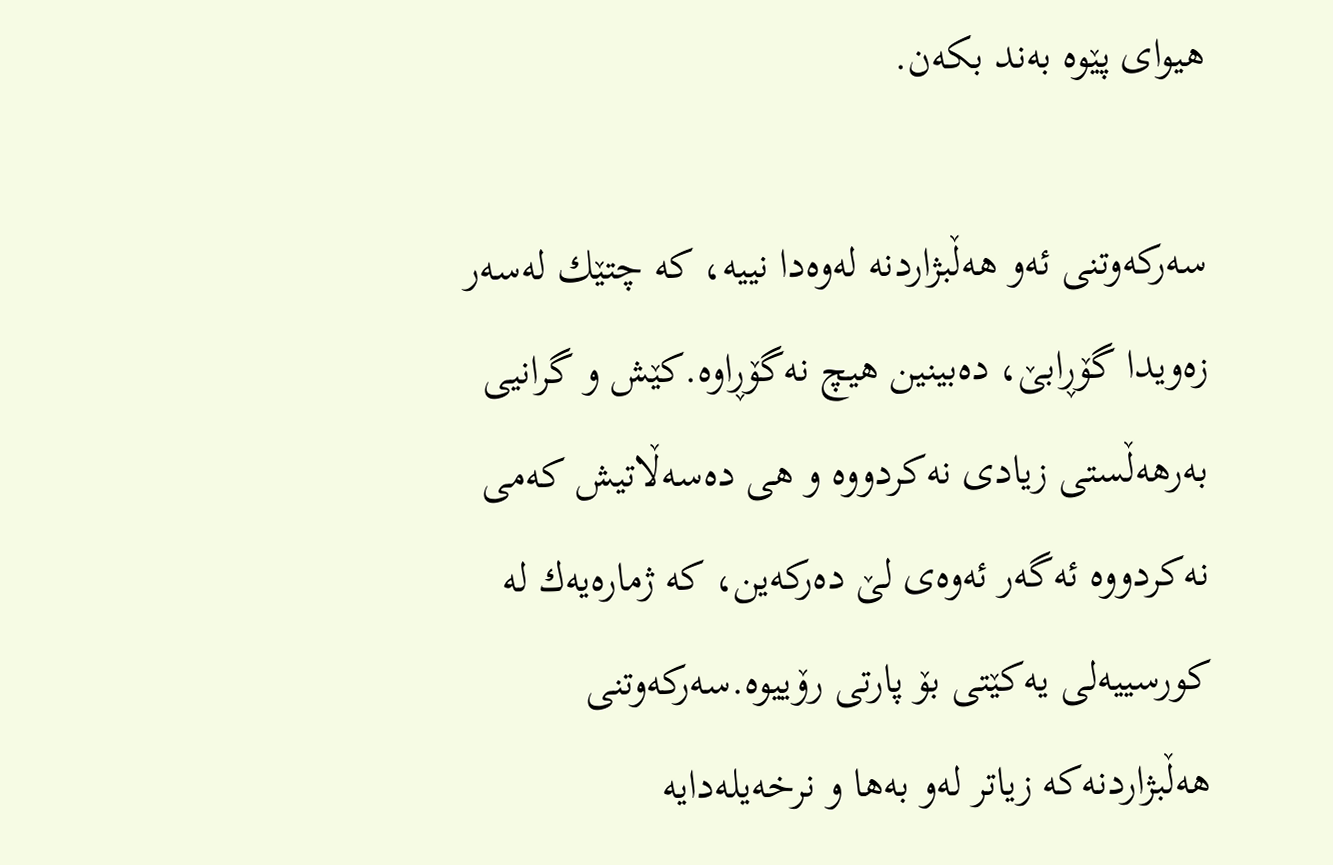هیوای پێوه‌ به‌ند بكه‌ن.

سه‌ركه‌وتنی ئه‌و هه‌ڵبژاردنه‌ له‌وه‌دا نییه‌، كه‌ چتێك له‌سه‌ر زه‌ویدا گۆڕابێ، ده‌بینین هیچ نه‌گۆڕاوه‌.كێش و گرانیی به‌رهه‌ڵستی زیادی نه‌كردووه‌ و هی ده‌سه‌ڵاتیش كه‌می نه‌كردووه‌ ئه‌گه‌ر ئه‌وه‌ی لێ ده‌ركه‌ین، كه‌ ژماره‌یه‌ك له‌ كورسییه‌لی یه‌كێتی بۆ پارتی رۆییوه‌.سه‌ركه‌وتنی هه‌ڵبژاردنه‌كه‌ زیاتر له‌و به‌ها و نرخه‌یله‌دایه‌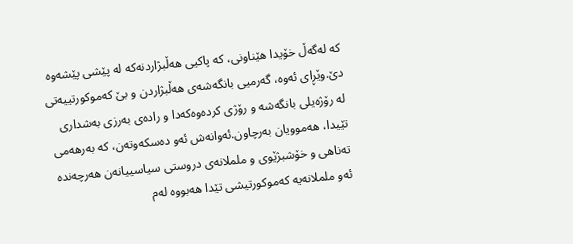كه‌ له‌گه‌ڵ خۆیدا هێناونی، كه‌ پاكیی هه‌ڵبژاردنه‌كه‌ له‌ پێشی پێشه‌وه‌ دێ.وێڕای ئه‌وه‌، گه‌رمیی بانگه‌شه‌ی هه‌ڵبژاردن و بێ كه‌موكورتییه‌تی له‌ رۆژه‌یلی بانگه‌شه‌ و رۆژی كرده‌وه‌كه‌دا و راده‌ی به‌رزی به‌شداری تێیدا، هه‌موویان به‌رچاون.ئه‌وانه‌ش ئه‌و ده‌سكه‌وته‌ن، كه‌ به‌رهه‌می ته‌ناهی و خۆشبژێوی و ململانه‌ی دروستی سیاسییانه‌ن هه‌رچه‌نده‌ ئه‌و ململانه‌یه‌ كه‌موكورتیشی تێدا هه‌بووه‌ له‌م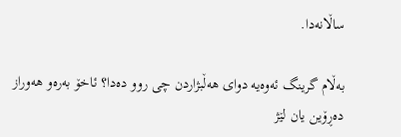ساڵانه‌دا.

به‌ڵام گرینگ ئه‌وه‌یه‌ دوای هه‌ڵبژاردن چی روو ده‌دا؟ ئاخۆ به‌ره‌و هه‌وراز ده‌ڕۆین یان لێژ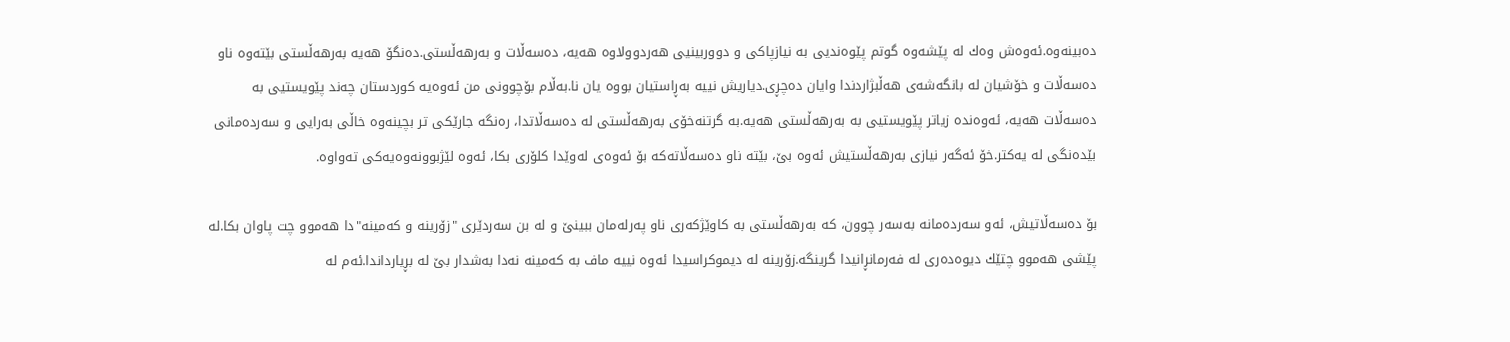ده‌بینه‌وه‌.ئه‌وه‌ش وه‌ك له‌ پێشه‌وه‌ گوتم پێوه‌ندیی به‌ نیازپاكی و دووربینیی هه‌ردوولاوه‌ هه‌یه‌، ده‌سه‌ڵات و به‌رهه‌ڵستی.ده‌نگۆ هه‌یه‌ به‌رهه‌ڵستی بێته‌وه‌ ناو ده‌سه‌ڵات و خۆشیان له‌ بانگه‌شه‌ی هه‌ڵبژاردندا وایان ده‌چڕی.دیاریش نییه‌ به‌ڕاستیان بووه‌ یان نا.به‌ڵام بۆچوونی من ئه‌وه‌یه‌ كوردستان چه‌ند پێویستیی به‌ ده‌سه‌ڵات هه‌یه‌، ئه‌وه‌نده‌ زیاتر پێویستیی به‌ به‌رهه‌ڵستی هه‌یه‌.به‌ گرتنه‌خۆی به‌رهه‌ڵستی له‌ ده‌سه‌ڵاتدا، ره‌نگه‌ جارێكی تر بچینه‌وه‌ خاڵی به‌رایی و سه‌رده‌مانی بێده‌نگی له‌ یه‌كتر.خۆ ئه‌گه‌ر نیازی به‌رهه‌ڵستیش ئه‌وه‌ بێ، بێته‌ ناو ده‌سه‌ڵاته‌كه‌ بۆ ئه‌وه‌ی له‌وێدا كلۆری بكا، ئه‌وه‌ لێژبوونه‌وه‌یه‌كی ته‌واوه‌.

بۆ ده‌سه‌ڵاتیش، ئه‌و سه‌رده‌مانه‌ به‌سه‌ر چوون، كه‌ به‌رهه‌ڵستی به‌ كاوێژكه‌ری ناو په‌رله‌مان ببینێ و له‌ بن سه‌ردێری "زۆرینه‌ و كه‌مینه‌"دا هه‌موو چت پاوان بكا.له‌ پێشی هه‌موو چتێك دیوه‌ده‌ری له‌ فه‌رمانڕانیدا گرینگه‌.زۆرینه‌ له‌ دیموكراسیدا ئه‌وه‌ نییه‌ ماف به‌ كه‌مینه‌ نه‌دا به‌شدار بێ له‌ بڕیارداندا.ئه‌م له‌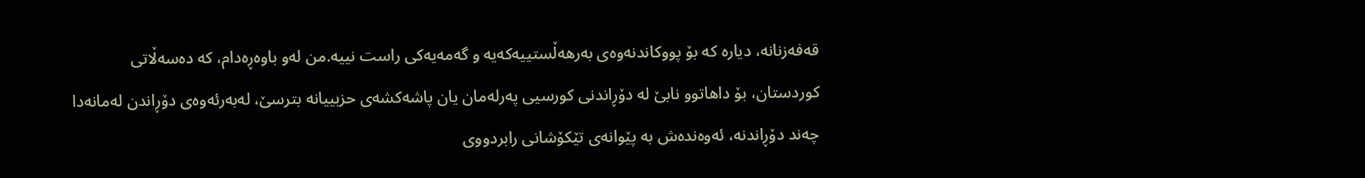قه‌فه‌زنانه‌، دیاره‌ كه‌ بۆ پووكاندنه‌وه‌ی به‌رهه‌ڵستییه‌كه‌یه‌ و گه‌مه‌یه‌كی راست نییه‌.من له‌و باوه‌ڕه‌دام، كه‌ ده‌سه‌ڵاتی كوردستان، بۆ داهاتوو نابێ له‌ دۆڕاندنی كورسیی په‌رله‌مان یان پاشه‌كشه‌ی حزبییانه‌ بترسێ، له‌به‌رئه‌وه‌ی دۆڕاندن له‌مانه‌دا چه‌ند دۆڕاندنه‌، ئه‌وه‌نده‌ش به‌ پێوانه‌ی تێكۆشانی رابردووی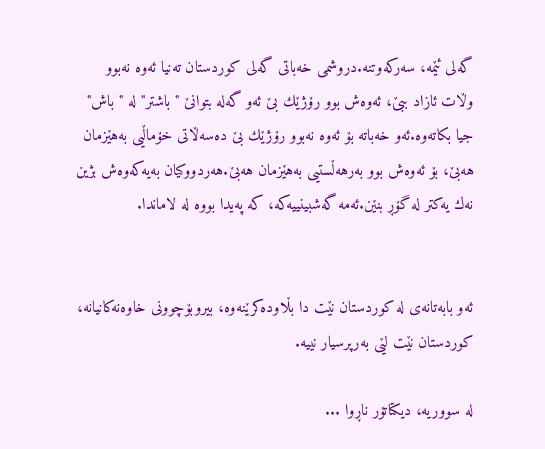گه‌لی ئێمه‌، سه‌ركه‌وتنه‌.دروشمی خه‌باتی گه‌لی كوردستان ته‌نیا ئه‌وه‌ نه‌بوو وڵات ئازاد ببێ، ئه‌وه‌ش بوو رۆژێك بێ ئه‌و گه‌له‌ بتوانێ "باشتر" له‌ "باش" جیا بكاته‌وه‌.ئه‌و خه‌باته‌ بۆ ئه‌وه‌ نه‌بوو رۆژێك بێ ده‌سه‌ڵاتی خۆماڵیی به‌هێزمان هه‌بێ، بۆ ئه‌وه‌ش بوو به‌رهه‌ڵستیی به‌هێزمان هه‌بێ.هه‌ردووكیان به‌یه‌كه‌وه‌ش بژین نه‌ك یه‌كتر له‌ گۆڕ بنێن.ئه‌مه‌ گه‌شبینییه‌كه‌، كه‌ په‌یدا بووه‌ له‌ لاماندا.


ئه‌و بابه‌تانه‌ی له‌ کوردستان نێت دا بڵاوده‌کرێنه‌وه‌، بیروبۆچوونی خاوه‌نه‌کانیانه‌، کوردستان نێت لێی به‌رپرسیار نییه‌.

له‌ سووریه‌، دیكتاتۆر ناڕوا ...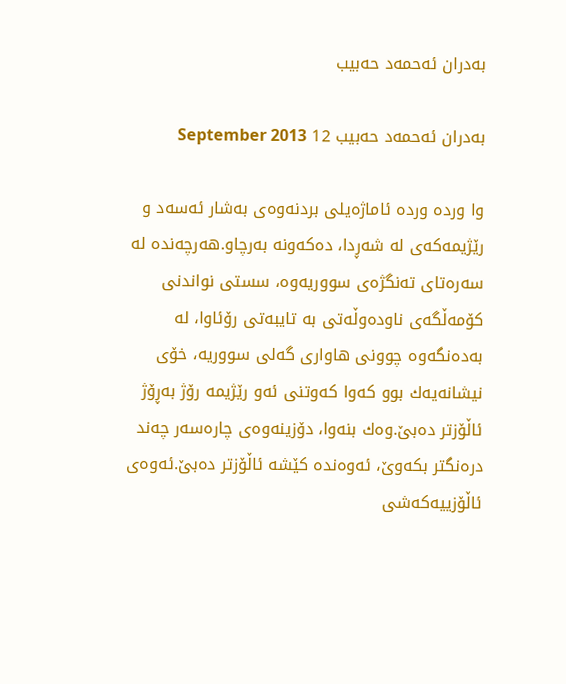به‌دران ئه‌حمه‌د حه‌بیب

به‌دران ئه‌حمه‌د حه‌بیب 12 September 2013

وا ورده‌ ورده‌ ئاماژه‌یلی بردنه‌وه‌ی به‌شار ئه‌سه‌د و رێژیمه‌كه‌ی له‌ شه‌ڕدا، ده‌كه‌ونه‌ به‌رچاو.هه‌رچه‌نده‌ له‌ سه‌ره‌تای ته‌نگژه‌ی سووریه‌وه‌، سستی نواندنی كۆمه‌ڵگه‌ی ناوده‌وڵه‌تی به‌ تایبه‌تی رۆئاوا، له‌ به‌ده‌نگه‌وه‌ چوونی هاواری گه‌لی سووریه‌، خۆی نیشانه‌یه‌ك بوو كه‌وا كه‌وتنی ئه‌و رێژیمه‌ رۆژ به‌ڕۆژ ئاڵۆزتر ده‌بێ.وه‌ك بنه‌وا، دۆزینه‌وه‌ی چاره‌سه‌ر چه‌ند دره‌نگتر بكه‌وێ، ئه‌وه‌نده‌ كێشه‌ ئاڵۆزتر ده‌بێ.ئه‌وه‌ی ئاڵۆزییه‌كه‌شی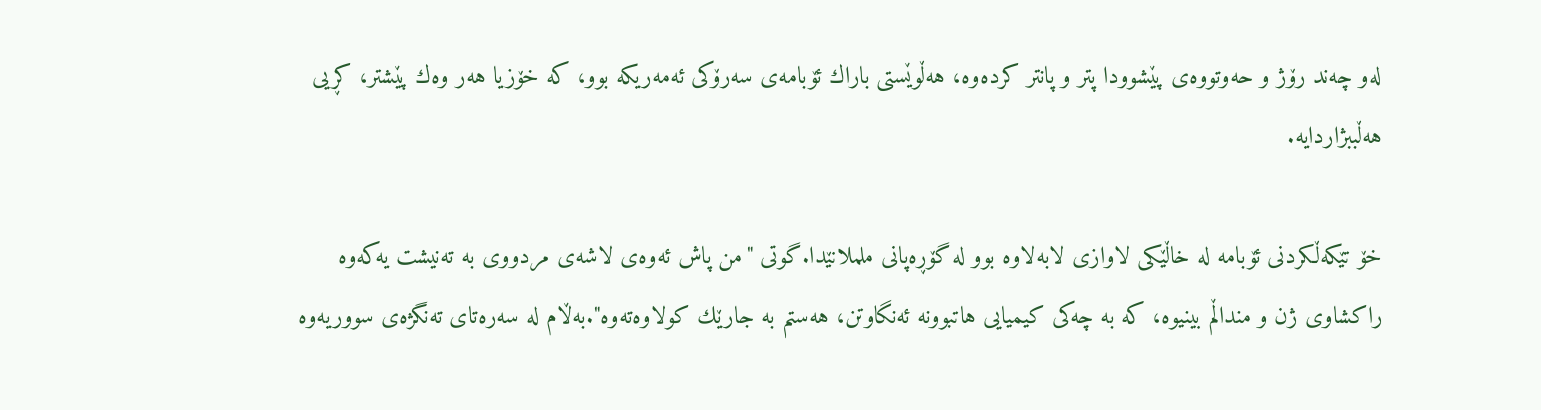له‌و چه‌ند رۆژ و حه‌وتووه‌ی پێشوودا پتر و پانتر كرده‌وه‌، هه‌ڵوێستی باراك ئۆبامه‌ی سه‌رۆكی ئه‌مه‌ریكه‌ بوو، كه‌ خۆزیا هه‌ر وه‌ك پێشتر، كڕیی هه‌ڵببژاردایه‌.

خۆ تێكه‌ڵكردنی ئۆبامه‌ له‌ خاڵێكی لاوازی لابه‌لاوه‌ بوو له‌ گۆڕه‌پانی ململانێدا.گوتی "من پاش ئه‌وه‌ی لاشه‌ی مردووی به‌ ته‌نیشت یه‌كه‌وه‌ راكشاوی ژن و منداڵم بینیوه‌، كه‌ به‌ چه‌كی كیمیایی هاتبوونه‌ ئه‌نگاوتن، هه‌ستم به‌ جارێك كولاوه‌ته‌وه‌".به‌ڵام له‌ سه‌ره‌تای ته‌نگژه‌ی سووریه‌وه‌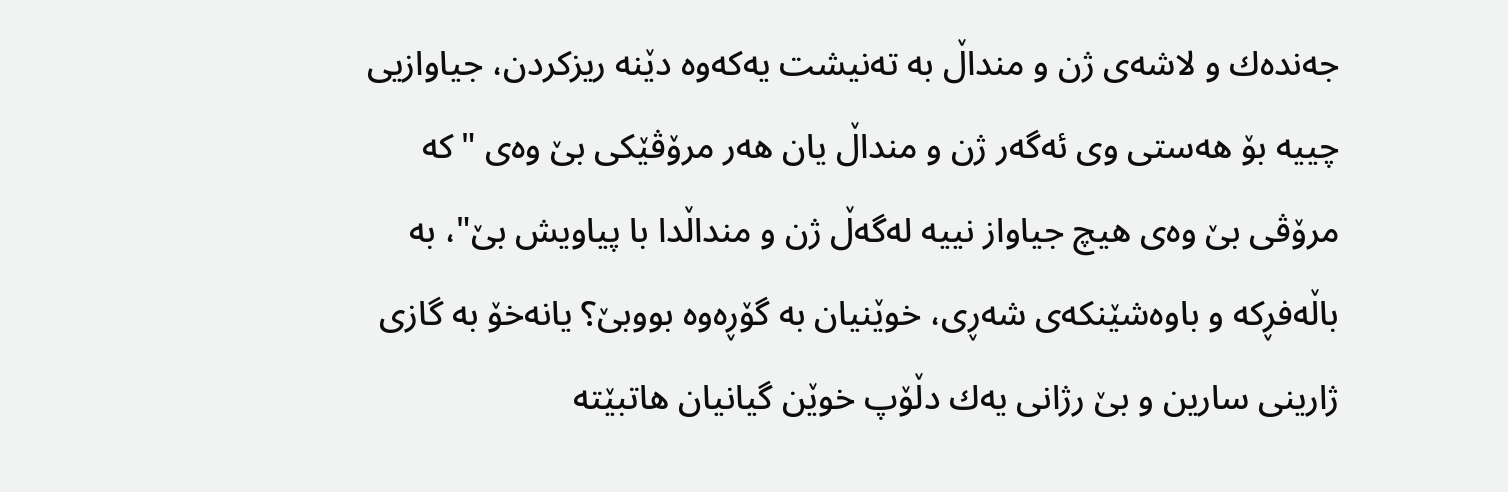جه‌نده‌ك و لاشه‌ی ژن و منداڵ به‌ ته‌نیشت یه‌كه‌وه‌ دێنه‌ ریزكردن، جیاوازیی چییه‌ بۆ هه‌ستی وی ئه‌گه‌ر ژن و منداڵ یان هه‌ر مرۆڤێكی بێ وه‌ی "كه‌ مرۆڤی بێ وه‌ی هیچ جیاواز نییه‌ له‌گه‌ڵ ژن و منداڵدا با پیاویش بێ"، به‌ باڵه‌فڕكه‌ و باوه‌شێنكه‌ی شه‌ڕی، خوێنیان به‌ گۆڕه‌وه‌ بووبێ؟ یانه‌خۆ به‌ گازی ژارینی سارین و بێ رژانی یه‌ك دڵۆپ خوێن گیانیان هاتبێته‌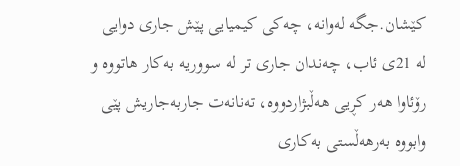كێشان.جگه‌ له‌وانه‌، چه‌كی كیمیایی پێش جاری دوایی له‌ 21ی ئاب، چه‌ندان جاری تر له‌ سووریه‌ به‌كار هاتووه‌ و رۆئاوا هه‌ر كڕیی هه‌ڵبژاردووه‌، ته‌نانه‌ت جاربه‌جاریش پێی وابووه‌ به‌رهه‌ڵستی به‌كاری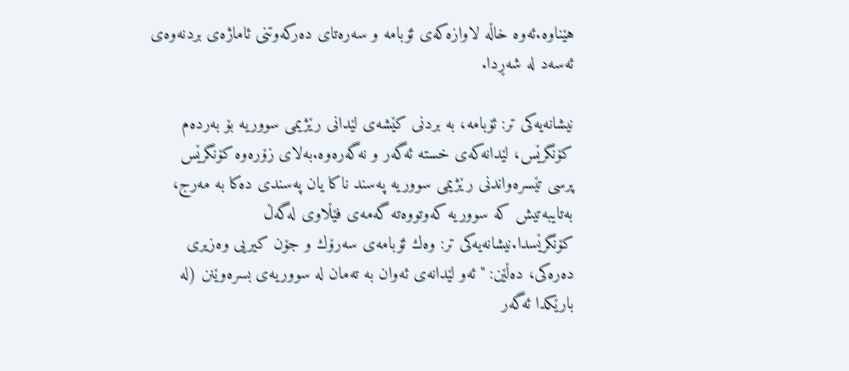هێناوه‌.ئه‌وه‌ خاڵه‌ لاوازه‌كه‌ی ئۆبامه‌ و سه‌ره‌تای ده‌ركه‌وتنی ئاماژه‌ی بردنه‌وه‌ی ئه‌سه‌د له‌ شه‌ڕدا.

نیشانه‌یه‌كی تر: ئۆبامه‌، به‌ بردنی كێشه‌ی لێدانی رێژیمی سووریه‌ بۆ به‌رده‌م كۆنگرێس، لێدانه‌كه‌ی خسته‌ ئه‌گه‌ر و نه‌گه‌ره‌وه‌.به‌لای زۆره‌وه‌ كۆنگرێس پرسی تێسره‌واندنی رێژیمی سووریه‌ په‌سند ناكا یان په‌سندی ده‌كا به‌ مه‌رج، به‌تایبه‌تیش كه‌ سووریه‌ كه‌وتووه‌ته‌ گه‌مه‌ی فێڵاوی له‌گه‌ڵ كۆنگرێسدا.نیشانه‌یه‌كی تر: وه‌ك ئۆبامه‌ی سه‌رۆك و جۆن كیریی وه‌زیری ده‌ره‌كی، ده‌ڵێن: "ئه‌و لێدانه‌ی ئه‌وان به‌ ته‌مان له‌ سووریه‌ی بسره‌وێنن (له‌ بارێكدا ئه‌گه‌ر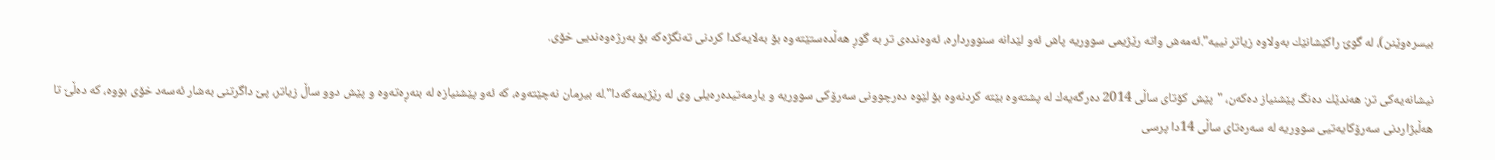بیسره‌وێنن)، له‌ گوێ راكێشانێك به‌ولاوه‌ زیاتر نییه‌".ئه‌مه‌ش واته‌ رێژیمی سووریه‌ پاش ئه‌و لێدانه‌ سنوورداره‌، ئه‌وه‌نده‌ی تر به‌ گوڕ هه‌ڵده‌ستێته‌وه‌ بۆ به‌لایه‌كدا كردنی ته‌نگژه‌كه‌ بۆ به‌رژه‌وه‌ندیی خۆی.

نیشانه‌یه‌كی تر: هه‌ندێك ده‌نگ پێشنیاز ده‌كه‌ن، "پێش كۆتای ساڵی 2014 ده‌رگه‌یه‌ك له‌ پشته‌وه‌ بێته‌ كردنه‌وه‌ بۆ لێوه‌ ده‌رچوونی سه‌رۆكی سووریه‌ و یارمه‌تیده‌ره‌یلی وی له‌ رێژیمه‌كه‌دا".له‌ بیرمان نه‌چێته‌وه‌، كه‌ ئه‌و پێشنیازه‌ له‌ بنه‌ڕه‌ته‌وه‌ و پێش دوو ساڵ زیاتر، پێ داگرتنی به‌شار ئه‌سه‌د خۆی بووه‌، كه‌ ده‌ڵێ تا هه‌ڵبژاردنی سه‌رۆكایه‌تیی سووریه‌ له‌ سه‌ره‌تای ساڵی 14دا پرسی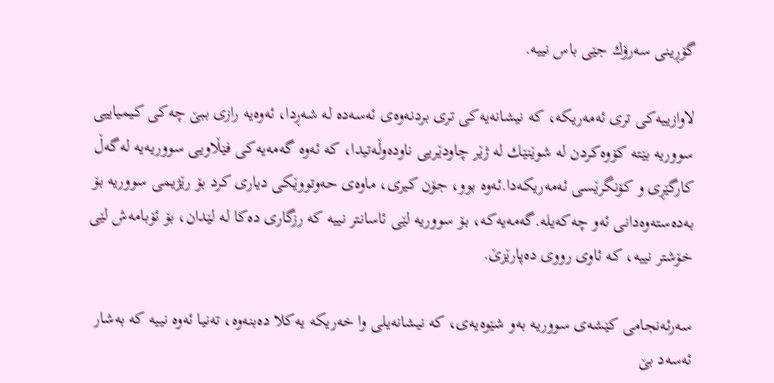گۆڕینی سه‌رۆك جێی باس نییه‌.

لاوازییه‌كی تری ئه‌مه‌ریكه‌، كه‌ نیشانه‌یه‌كی تری بردنه‌وه‌ی ئه‌سه‌ده‌ له‌ شه‌ڕدا، ئه‌وه‌یه‌ رازی ببێ چه‌كی كیمیاییی سووریه‌ بێته‌ كۆوه‌كردن له‌ شوێنێك له‌ ژێر چاودێریی ناوده‌وڵه‌تیدا، كه‌ ئه‌وه‌ گه‌مه‌یه‌كی فێڵاویی سووریه‌یه‌ له‌گه‌ڵ كارگێڕی و كۆنگرێسی ئه‌مه‌ریكه‌دا.ئه‌وه‌ بوو، جۆن كیری، ماوه‌ی حه‌وتووێكی دیاری كرد بۆ رێژیمی سووریه‌ بۆ به‌ده‌سته‌وه‌دانی ئه‌و چه‌كه‌یله‌.گه‌مه‌یه‌كه‌، بۆ سووریه‌ لێی ئاسانتر نییه‌ كه‌ رزگاری ده‌كا له‌ لێدان، بۆ ئۆبامه‌ش لێی خۆشتر نییه‌، كه‌ ئاوی رووی ده‌پارێزێ.

سه‌رئه‌نجامی كێشه‌ی سووریه‌ به‌و شێوه‌یه‌ی، كه‌ نیشانه‌یلی وا خه‌ریكه‌ یه‌كلا ده‌بنه‌وه‌، ته‌نیا ئه‌وه‌ نییه‌ كه‌ به‌شار ئه‌سه‌د بێ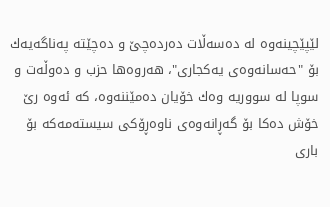لێپێچینه‌وه‌ له‌ ده‌سه‌ڵات ده‌رده‌چێ و ده‌چێته‌ په‌ناگه‌یه‌ك بۆ "حه‌سانه‌وه‌ی یه‌كجاری"، هه‌روه‌ها حزب و ده‌وڵه‌ت و سوپا له‌ سووریه‌ وه‌ك خۆیان ده‌مێننه‌وه‌، كه‌ ئه‌وه‌ رێ خۆش ده‌كا بۆ گه‌ڕانه‌وه‌ی ناوه‌ڕۆكی سیسته‌مه‌كه‌ بۆ باری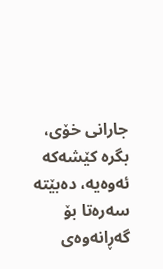جارانی خۆی، بگره‌ كێشه‌كه‌ ئه‌وه‌یه‌، ده‌بێته‌ سه‌ره‌تا بۆ گه‌ڕانه‌وه‌ی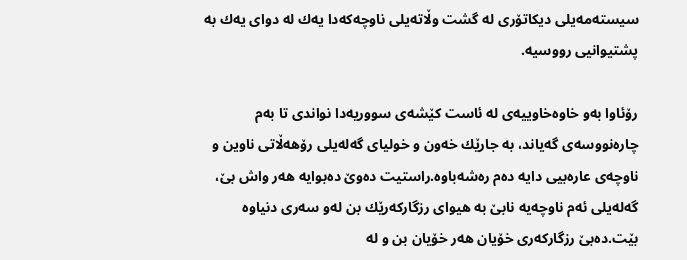سیسته‌مه‌یلی دیكاتۆری له‌ گشت وڵاته‌یلی ناوچه‌كه‌دا یه‌ك له‌ دوای یه‌ك به‌ پشتیوانیی رووسیه‌.

رۆئاوا به‌و خاوه‌خاوییه‌ی له‌ ئاست كێشه‌ی سووریه‌دا نواندی تا به‌م چاره‌نووسه‌ی گه‌یاند، به‌ جارێك خه‌ون و خولیای گه‌له‌یلی رۆهه‌ڵاتی ناوین و ناوچه‌ی عاره‌بیی دایه‌ ده‌م ره‌شه‌باوه‌.راستیت ده‌وێ ده‌بوایه‌ هه‌ر واش بێ، گه‌له‌یلی ئه‌م ناوچه‌یه‌ نابێ به‌ هیوای رزگاركه‌رێك بن له‌و سه‌ری دنیاوه‌ بێت.ده‌بێ رزگاركه‌ری خۆیان هه‌ر خۆیان بن و له‌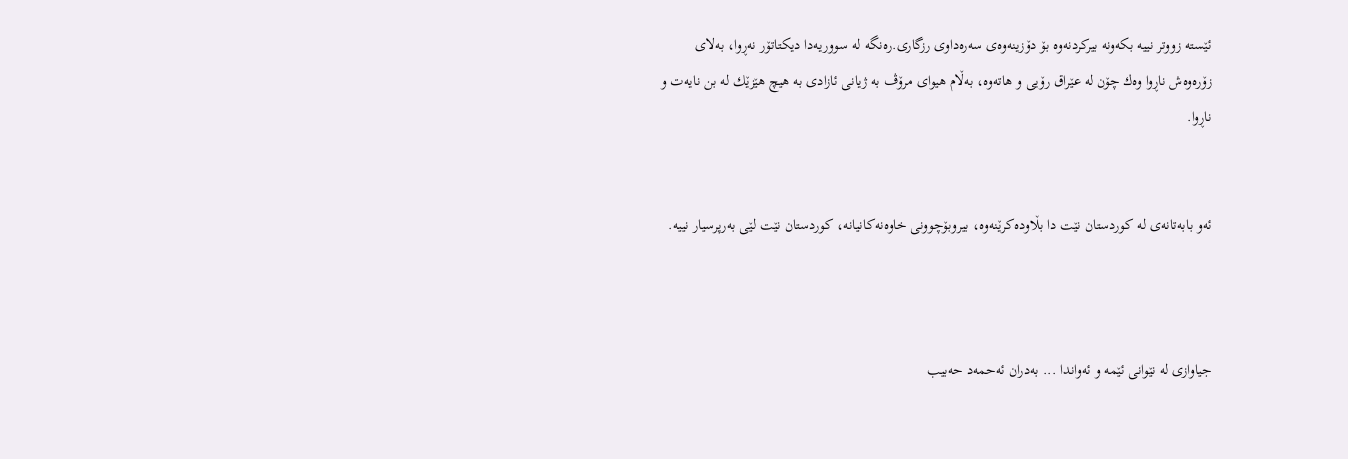ئێسته‌ زووتر نییه‌ بكه‌ونه‌ بیركردنه‌وه‌ بۆ دۆزینه‌وه‌ی سه‌ره‌داوی رزگاری.ره‌نگه‌ له‌ سووریه‌دا دیكتاتۆر نه‌ڕوا، به‌لای زۆره‌وه‌ش ناڕوا وه‌ك چۆن له‌ عێراق رۆیی و هاته‌وه‌، به‌ڵام هیوای مرۆڤ به‌ ژیانی ئازادی به‌ هیچ هێزێك له‌ بن نایه‌ت و ناڕوا.


ئه‌و بابه‌تانه‌ی له‌ کوردستان نێت دا بڵاوده‌کرێنه‌وه‌، بیروبۆچوونی خاوه‌نه‌کانیانه‌، کوردستان نێت لێی به‌رپرسیار نییه‌.



جیاوازی له‌ نێوانی ئێمه‌ و ئه‌واندا ... به‌دران ئه‌حمه‌د حه‌بیب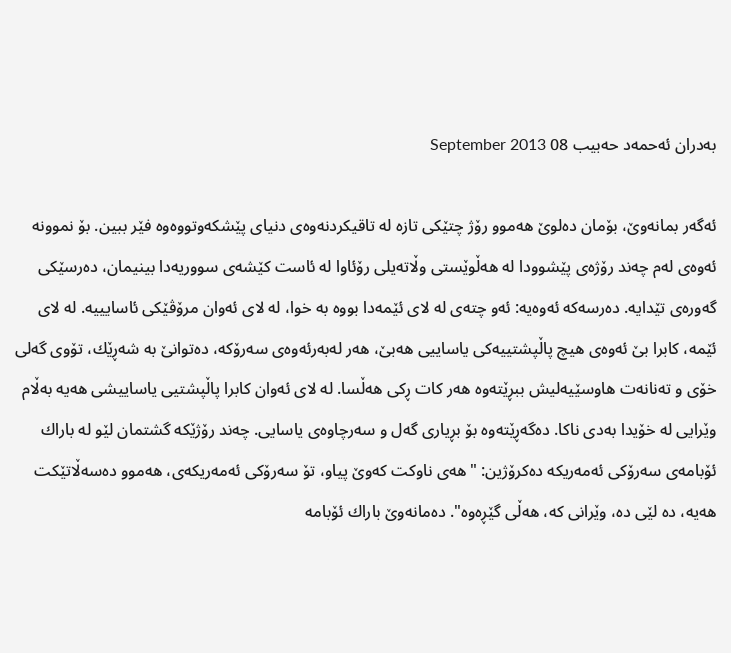به‌دران ئه‌حمه‌د حه‌بیب 08 September 2013

ئه‌گه‌ر بمانه‌وێ، بۆمان ده‌لوێ هه‌موو رۆژ چتێكی تازه‌ له‌ تاقیكردنه‌وه‌ی دنیای پێشكه‌وتووه‌وه‌ فێر ببین. بۆ نموونه‌ ئه‌وه‌ی له‌م چه‌ند رۆژه‌ی پێشوودا له‌ هه‌ڵوێستی وڵاته‌یلی رۆئاوا له‌ ئاست كێشه‌ی سووریه‌دا بینیمان، ده‌رسێكی گه‌وره‌ی تێدایه‌. ده‌رسه‌كه‌ ئه‌وه‌یه‌: ئه‌و چته‌ی له‌ لای ئێمه‌دا بووه‌ به‌ خوا، له‌ لای ئه‌وان مرۆڤێكی ئاسایییه‌. له‌ لای ئێمه‌، كابرا بێ ئه‌وه‌ی هیچ پاڵپشتییه‌كی یاساییی هه‌بێ، هه‌ر له‌به‌رئه‌وه‌ی سه‌رۆكه‌، ده‌توانێ به‌ شه‌ڕێك، تۆوی گه‌لی خۆی و ته‌نانه‌ت هاوسێیه‌لیش ببڕێته‌وه‌ هه‌ر كات ڕكی هه‌ڵسا. له‌ لای ئه‌وان كابرا پاڵپشتیی یاساییشی هه‌یه‌ به‌ڵام وێرایی له‌ خۆیدا به‌دی ناكا. ده‌گه‌ڕێته‌وه‌ بۆ بڕیاری گه‌ل و سه‌رچاوه‌ی یاسایی. چه‌ند رۆژێكه‌ گشتمان لێو له‌ باراك ئۆبامه‌ی سه‌رۆكی ئه‌مه‌ریكه‌ ده‌كرۆژین: "هه‌ی ناوكت كه‌وێ پیاو، تۆ سه‌رۆكی ئه‌مه‌ریكه‌ی، هه‌موو ده‌سه‌ڵاتێكت هه‌یه‌، ده‌ لێی ده‌، وێرانی كه‌، هه‌ڵی گێڕه‌وه‌". ده‌مانه‌وێ باراك ئۆبامه‌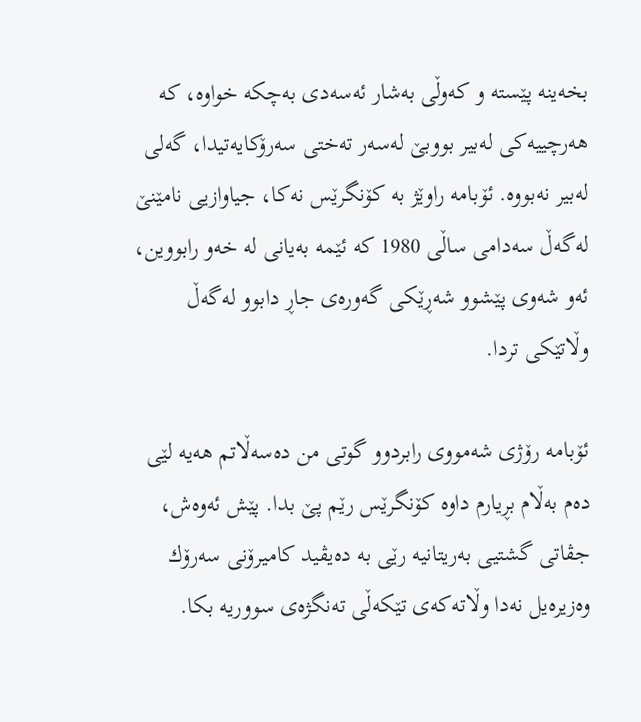بخه‌ینه‌ پێسته‌ و كه‌وڵی به‌شار ئه‌سه‌دی به‌چكه‌ خواوه‌، كه‌ هه‌رچییه‌كی له‌بیر بووبێ له‌سه‌ر ته‌ختی سه‌رۆكایه‌تیدا، گه‌لی له‌بیر نه‌بووه‌. ئۆبامه‌ راوێژ به‌ كۆنگرێس نه‌كا، جیاوازیی نامێنێ له‌گه‌ڵ سه‌دامی ساڵی 1980 كه‌ ئێمه‌ به‌یانی له‌ خه‌و رابووین، ئه‌و شه‌وی پێشوو شه‌ڕێكی گه‌وره‌ی جاڕ دابوو له‌گه‌ڵ وڵاتێكی تردا.

ئۆبامه‌ رۆژی شه‌مووی رابردوو گوتی من ده‌سه‌ڵاتم هه‌یه‌ لێی ده‌م به‌ڵام بڕیارم داوه‌ كۆنگرێس رێم پێ بدا. پێش ئه‌وه‌ش، جڤاتی گشتیی به‌ریتانیه‌ رێی به‌ ده‌یڤید كامیرۆنی سه‌رۆك وه‌زیره‌یل نه‌دا وڵاته‌كه‌ی تێكه‌ڵی ته‌نگژه‌ی سووریه‌ بكا.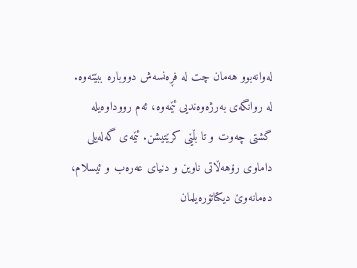له‌وانه‌بوو هه‌مان چت له‌ فڕه‌نسه‌ش دووباره‌ ببێته‌وه‌. له‌ روانگه‌ی به‌رژه‌وه‌ندیی ئێمه‌وه‌، ئه‌م رووداوه‌یله‌ گشتی چه‌وت و تا بڵێی كرێتیشن. ئێمه‌ی گه‌له‌یلی داماوی رۆهه‌ڵاتی ناوین و دنیای عه‌ره‌ب و ئیسلام، ده‌مانه‌وێ دیكتاتۆره‌یلمان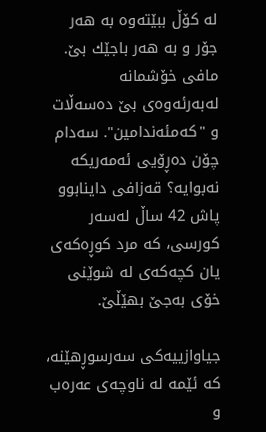له‌ كۆڵ ببێته‌وه‌ به‌ هه‌ر جۆر و به‌ هه‌ر باجێك بێ. مافی خۆشمانه‌ له‌به‌رئه‌وه‌ی بێ ده‌سه‌ڵات و "كه‌مئه‌ندامین". سه‌دام چۆن ده‌ڕۆیی ئه‌مه‌ریكه‌ نه‌بوایه‌؟ قه‌زافی داینابوو پاش 42 ساڵ له‌سه‌ر كورسی، كه‌ مرد كوڕه‌كه‌ی یان كچه‌كه‌ی له‌ شوێنی خۆی به‌جێ بهێڵێ.

جیاوازییه‌كی سه‌رسوڕهێنه‌، كه‌ ئێمه‌ له‌ ناوچه‌ی عه‌ره‌ب و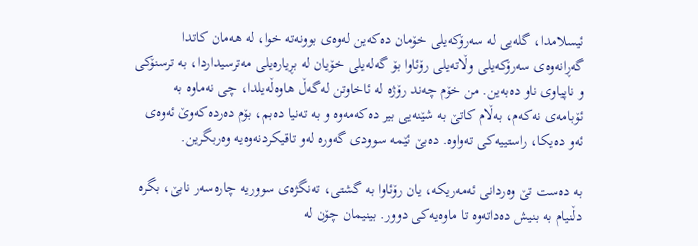ئیسلامدا، گله‌یی له‌ سه‌رۆكه‌یلی خۆمان ده‌كه‌ین له‌وه‌ی بوونه‌ته‌ خوا، له‌ هه‌مان كاتدا گه‌ڕانه‌وه‌ی سه‌رۆكه‌یلی وڵاته‌یلی رۆئاوا بۆ گه‌له‌یلی خۆیان له‌ بڕیاره‌یلی مه‌ترسیداردا، به‌ ترسنۆكی و ناپیاوی ناو ده‌به‌ین. من خۆم چه‌ند رۆژه‌ له‌ ئاخاوتن له‌گه‌ڵ هاوه‌ڵه‌یلدا، چی نه‌ماوه‌ به‌ ئۆبامه‌ی نه‌كه‌م، به‌ڵام كاتێ به‌ شێنه‌یی بیر ده‌كه‌مه‌وه‌ و به‌ ته‌نیا ده‌بم، بۆم ده‌رده‌كه‌وێ ئه‌وه‌ی ئه‌و ده‌یكا، راستییه‌كی ته‌واوه‌. ده‌بێ ئێمه‌ سوودی گه‌وره‌ له‌و تاقیكردنه‌وه‌یه‌ وه‌ربگرین.

به‌ ده‌ست تێ وه‌ردانی ئه‌مه‌ریكه‌، یان رۆئاوا به‌ گشتی، ته‌نگژه‌ی سووریه‌ چاره‌سه‌ر نابێ، بگره‌ دڵنیام به‌ بنیش ده‌داته‌وه‌ تا ماوه‌یه‌كی دوور. بینیمان چۆن له‌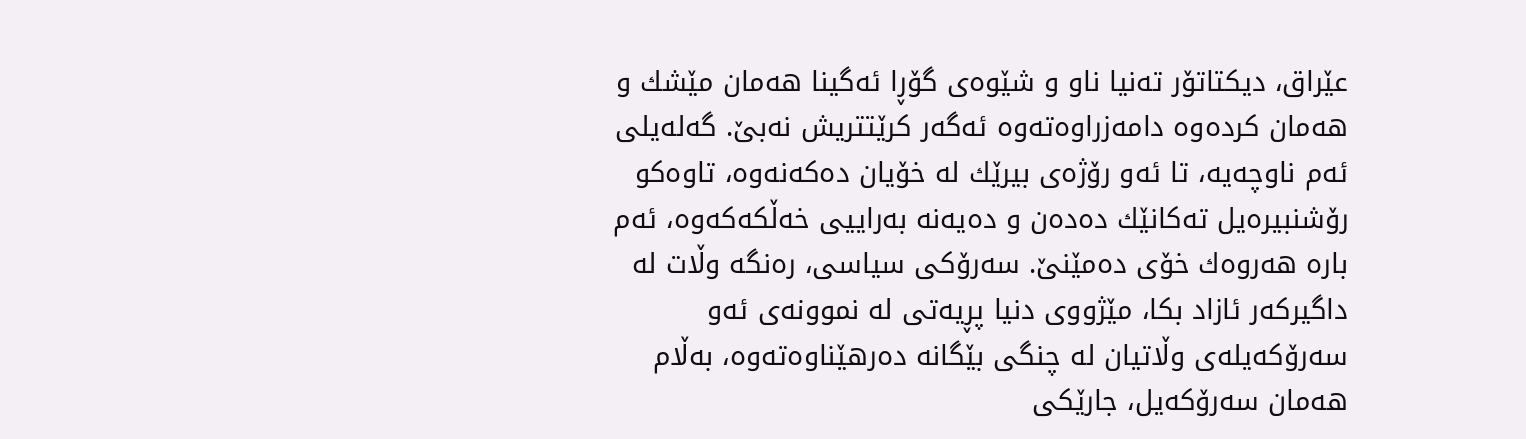عێراق، دیكتاتۆر ته‌نیا ناو و شێوه‌ی گۆڕا ئه‌گینا هه‌مان مێشك و هه‌مان كرده‌وه‌ دامه‌زراوه‌ته‌وه‌ ئه‌گه‌ر كرێتتریش نه‌بێ. گه‌له‌یلی ئه‌م ناوچه‌یه‌، تا ئه‌و رۆژه‌ی بیرێك له‌ خۆیان ده‌كه‌نه‌وه‌، تاوه‌كو رۆشنبیره‌یل ته‌كانێك ده‌ده‌ن و ده‌یه‌نه‌ به‌راییی خه‌ڵكه‌كه‌وه‌، ئه‌م باره‌ هه‌روه‌ك خۆی ده‌مێنێ. سه‌رۆكی سیاسی، ره‌نگه‌ وڵات له‌ داگیركه‌ر ئازاد بكا، مێژووی دنیا پڕیه‌تی له‌ نموونه‌ی ئه‌و سه‌رۆكه‌یله‌ی وڵاتیان له‌ چنگی بێگانه‌ ده‌رهێناوه‌ته‌وه‌، به‌ڵام هه‌مان سه‌رۆكه‌یل، جارێكی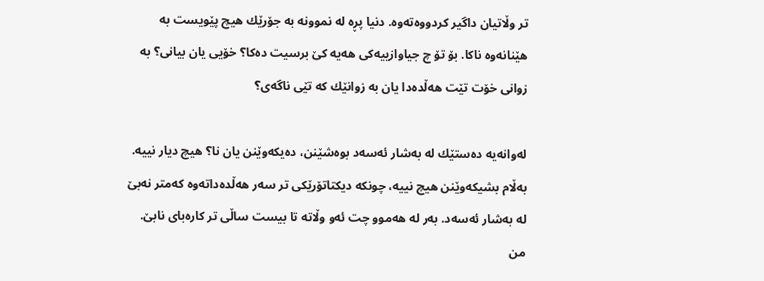تر وڵاتیان داگیر كردووه‌ته‌وه‌. دنیا پڕه‌ له‌ نموونه‌ به‌ جۆرێك هیچ پێویست به‌ هێنانه‌وه‌ ناكا. بۆ تۆ چ جیاوازییه‌كی هه‌یه‌ كێ برسیت ده‌كا؟ خۆیی یان بیانی؟ به‌ زوانی خۆت تێت هه‌ڵده‌دا یان به‌ زوانێك كه‌ تێی ناگه‌ی؟

له‌وانه‌یه‌ ده‌ستێك له‌ به‌شار ئه‌سه‌د بوه‌شێنن، ده‌یكه‌وێنن یان نا؟ هیچ دیار نییه‌. به‌ڵام بشیكه‌وێنن هیچ نییه‌، چونكه‌ دیكتاتۆرێكی تر سه‌ر هه‌ڵده‌داته‌وه‌ كه‌متر نه‌بێ له‌ به‌شار ئه‌سه‌د. به‌ر له‌ هه‌موو چت ئه‌و وڵاته‌ تا بیست ساڵی تر كاره‌بای نابێ. من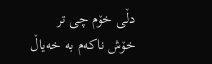دڵی خۆم چی تر خۆش ناكه‌م به‌ خه‌یاڵ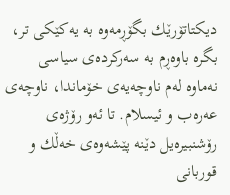دیكتاتۆرێك بگۆڕمه‌وه‌ به‌ یه‌كێكی تر، بگره‌ باوه‌ڕم به‌ سه‌ركرده‌ی سیاسی نه‌ماوه‌ له‌م ناوچه‌یه‌ی خۆماندا، ناوچه‌ی عه‌ره‌ب و ئیسلام. تا ئه‌و رۆژه‌ی رۆشنبیره‌یل دێنه‌ پێشه‌وه‌ی خه‌ڵك و قوربانی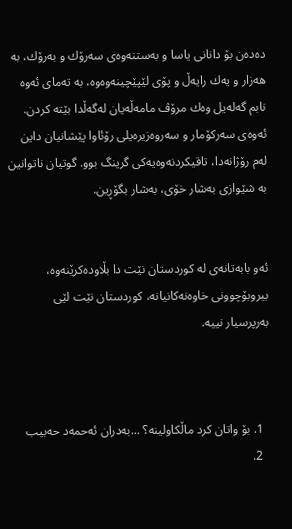ده‌ده‌ن بۆ دانانی یاسا و به‌ستنه‌وه‌ی سه‌رۆك و به‌رۆك، به‌ هه‌زار و یه‌ك رایه‌ڵ و پۆی لێپێچینه‌وه‌وه‌، به‌ ته‌مای ئه‌وه‌ نابم گه‌له‌یل وه‌ك مرۆڤ مامه‌ڵه‌یان له‌گه‌ڵدا بێته‌ كردن. ئه‌وه‌ی سه‌ركۆمار و سه‌روه‌زیره‌یلی رۆئاوا پێشانیان داین له‌م رۆژانه‌دا، تاقیكردنه‌وه‌یه‌كی گرینگ بوو. گوتیان ناتوانین به‌ شێوازی به‌شار خۆی، به‌شار بگۆڕین.


ئه‌و بابه‌تانه‌ی له‌ کوردستان نێت دا بڵاوده‌کرێنه‌وه‌، بیروبۆچوونی خاوه‌نه‌کانیانه‌، کوردستان نێت لێی به‌رپرسیار نییه‌.



  1. بۆ واتان كرد ماڵكاولینه‌؟ ...به‌دران ئه‌حمه‌د حه‌بیب
  2.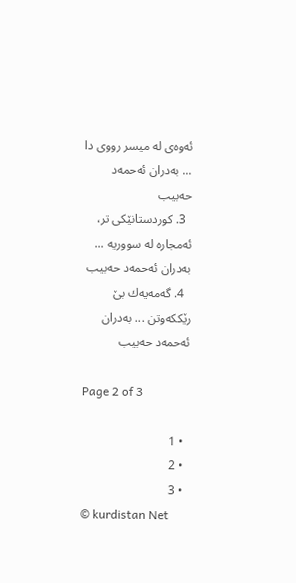ئه‌وه‌ی له‌ میسر رووی دا ... به‌دران ئه‌حمه‌د حه‌بیب
  3. كوردستانێكی تر، ئه‌مجاره‌ له‌ سووریه‌ ... به‌دران ئه‌حمه‌د حه‌بیب
  4. گه‌مه‌یه‌ك بێ رێككه‌وتن ... به‌دران ئه‌حمه‌د حه‌بیب

Page 2 of 3

  • 1
  • 2
  • 3
© kurdistan Net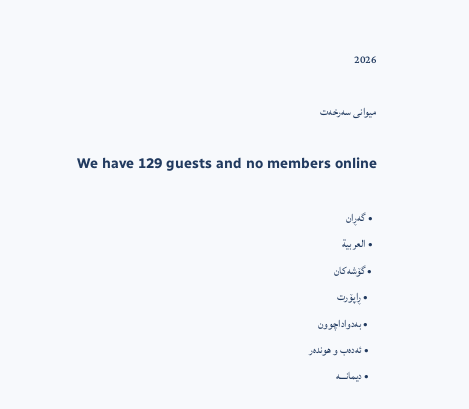2026

میوانی سەرخەت

We have 129 guests and no members online

  • گەڕان
  • العربیة
  • گۆشه‌کان
    • ڕاپۆرت
    • به‌دواداچوون
    • ئه‌ده‌ب و هونده‌ر
    • دیمانـــه‌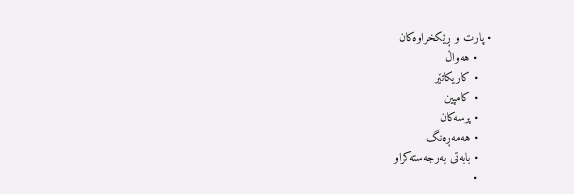• پارت و ڕێکخراوه‌کان
    • هه‌واڵ
    • کاریکاتێر
    • کامپین
    • پرسه‌کان
    • هه‌مه‌ڕه‌نگ
    • بابه‌تی به‌رجه‌سته‌کراو
    •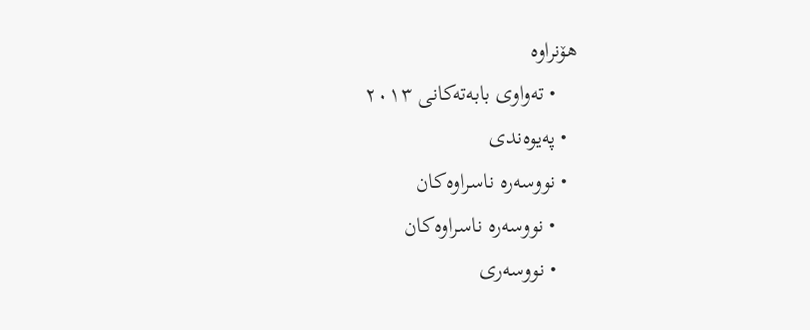هۆنراوە
    • تەواوی بابەتەکانی ٢٠١٣
  • په‌یوه‌ندی
  • نووسه‌ره‌ ناسراوه‌کان
    • نووسه‌ره‌ ناسراوه‌کان
    • نووسه‌ری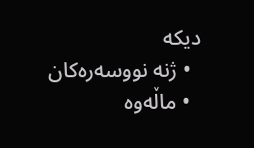دیکه‌
  • ژنە نووسەرەکان
  • ماڵەوە